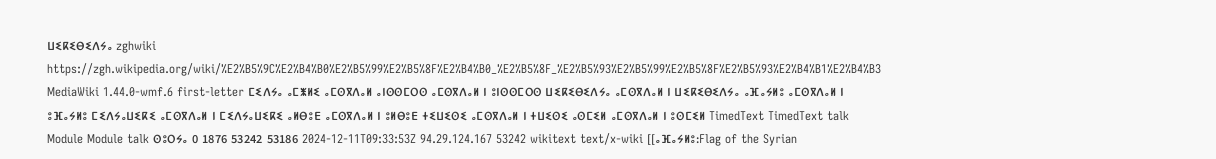ⵡⵉⴽⵉⴱⵉⴷⵢⴰ zghwiki https://zgh.wikipedia.org/wiki/%E2%B5%9C%E2%B4%B0%E2%B5%99%E2%B5%8F%E2%B4%B0_%E2%B5%8F_%E2%B5%93%E2%B5%99%E2%B5%8F%E2%B5%93%E2%B4%B1%E2%B4%B3 MediaWiki 1.44.0-wmf.6 first-letter ⵎⵉⴷⵢⴰ ⴰⵎⵥⵍⵉ ⴰⵎⵙⴳⴷⴰⵍ ⴰⵏⵙⵙⵎⵔⵙ ⴰⵎⵙⴳⴷⴰⵍ ⵏ ⵓⵏⵙⵙⵎⵔⵙ ⵡⵉⴽⵉⴱⵉⴷⵢⴰ ⴰⵎⵙⴳⴷⴰⵍ ⵏ ⵡⵉⴽⵉⴱⵉⴷⵢⴰ ⴰⴼⴰⵢⵍⵓ ⴰⵎⵙⴳⴷⴰⵍ ⵏ ⵓⴼⴰⵢⵍⵓ ⵎⵉⴷⵢⴰⵡⵉⴽⵉ ⴰⵎⵙⴳⴷⴰⵍ ⵏ ⵎⵉⴷⵢⴰⵡⵉⴽⵉ ⴰⵍⴱⵓⴹ ⴰⵎⵙⴳⴷⴰⵍ ⵏ ⵓⵍⴱⵓⴹ ⵜⵉⵡⵉⵙⵉ ⴰⵎⵙⴳⴷⴰⵍ ⵏ ⵜⵡⵉⵙⵉ ⴰⵙⵎⵉⵍ ⴰⵎⵙⴳⴷⴰⵍ ⵏ ⵓⵙⵎⵉⵍ TimedText TimedText talk Module Module talk ⵙⵓⵔⵢⴰ 0 1876 53242 53186 2024-12-11T09:33:53Z 94.29.124.167 53242 wikitext text/x-wiki [[ⴰⴼⴰⵢⵍⵓ:Flag of the Syrian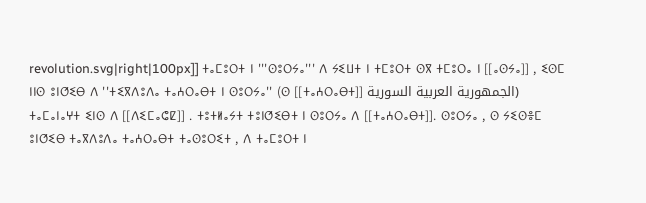revolution.svg|right|100px]] ⵜⴰⵎⵓⵔⵜ ⵏ '''ⵙⵓⵔⵢⴰ''' ⴷ ⵢⵉⵡⵜ ⵏ ⵜⵎⵓⵔⵜ ⵙⴳ ⵜⵎⵓⵔⴰ ⵏ [[ⴰⵙⵢⴰ]] , ⵉⵙⵎ ⵏⵏⵙ ⵓⵏⵚⵉⴱ ⴷ ''ⵜⵉⴳⴷⵓⴷⴰ ⵜⴰⵄⵔⴰⴱⵜ ⵏ ⵙⵓⵔⵢⴰ'' (ⵙ [[ⵜⴰⵄⵔⴰⴱⵜ]] الجمهورية العربية السورية) ⵜⴰⵎⴰⵏⴰⵖⵜ ⵉⵏⵙ ⴷ [[ⴷⵉⵎⴰⵛⵇ]] . ⵜⵓⵜⵍⴰⵢⵜ ⵜⵓⵏⵚⵉⴱⵜ ⵏ ⵙⵓⵔⵢⴰ ⴷ [[ⵜⴰⵄⵔⴰⴱⵜ]]. ⵙⵓⵔⵢⴰ , ⵙ ⵢⵉⵙⴻⵎ ⵓⵏⵚⵉⴱ ⵜⴰⴳⴷⵓⴷⴰ ⵜⴰⵄⵔⴰⴱⵜ ⵜⴰⵙⵓⵔⵉⵜ , ⴷ ⵜⴰⵎⵓⵔⵜ ⵏ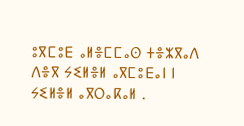ⵓⴳⵎⵓⴹ ⴰⵍⴻⵎⵎⴰⵙ ⵜⴻⵣⴳⴰⴷ ⴷⴻⴳ ⵢⵉⵍⴻⵍ ⴰⴳⵎⵓⴹⴰⵏ ⵏ ⵢⵉⵍⴻⵍ ⴰⴳⵔⴰⴽⴰⵍ .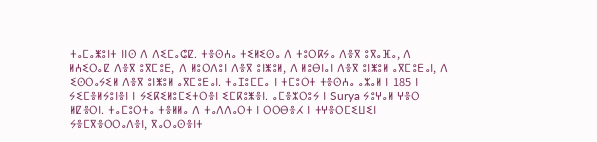ⵜⴰⵎⴰⵥⵓⵏⵜ ⵏⵏⵙ ⴷ ⴷⵉⵎⴰⵛⵇ. ⵜⴻⵙⵄⴰ ⵜⵉⵍⵉⵙⴰ ⴷ ⵜⵓⵔⴽⵢⴰ ⴷⴻⴳ ⵓⴳⴰⴼⴰ, ⴷ ⵍⵄⵉⵔⴰⵇ ⴷⴻⴳ ⵓⴳⵎⵓⴹ, ⴷ ⵍⵓⵔⴷⵓⵏ ⴷⴻⴳ ⵓⵏⵥⵓⵍ, ⴷ ⵍⵓⴱⵏⴰⵏ ⴷⴻⴳ ⵓⵏⵥⵓⵍ ⴰⴳⵎⵓⴹⴰⵏ, ⴷ ⵉⵙⵔⴰⵢⵉⵍ ⴷⴻⴳ ⵓⵏⵥⵓⵍ ⴰⴳⵎⵓⴹⴰⵏ. ⵜⴰⵊⵓⵎⵎⴰ ⵏ ⵜⵎⵓⵔⵜ ⵜⴻⵙⵄⴰ ⴰⵣⴰⵍ ⵏ 185 ⵏ ⵢⵉⵎⴻⵍⵢⵓⵏⴻⵏ ⵏ ⵢⵉⴽⵉⵍⵓⵎⵉⵜⵔⴻⵏ ⵉⵎⴽⵓⵥⴻⵏ. ⴰⵎⴻⵣⵔⵓⵢ ⵏ Surya ⵢⵓⵖⴰⵍ ⵖⴻⵔ ⵍⵇⴻⵔⵏ. ⵜⴰⵎⵓⵔⵜⴰ ⵜⴻⵍⵍⴰ ⴷ ⵜⴰⴷⴷⴰⵔⵜ ⵏ ⵔⵔⴱⴻⵃ ⵏ ⵜⵖⴻⵔⵎⵉⵡⵉⵏ ⵢⴻⵎⴳⴻⵔⵔⴰⴷⴻⵏ, ⴳⴰⵔⴰⵙⴻⵏⵜ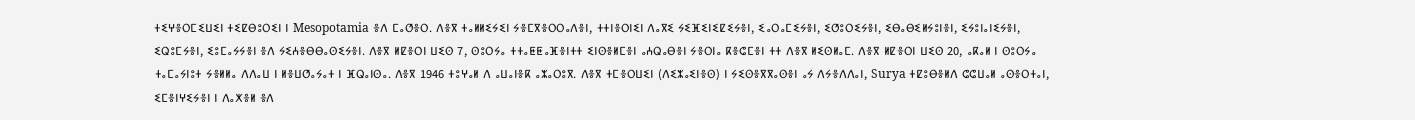ⵜⵉⵖⴻⵔⵎⵉⵡⵉⵏ ⵜⵉⵇⴱⵓⵔⵉⵏ ⵏ Mesopotamia ⴻⴷ ⵎⴰⵚⴻⵔ. ⴷⴻⴳ ⵜⴰⵍⵍⵉⵢⵉⵏ ⵢⴻⵎⴳⴻⵔⵔⴰⴷⴻⵏ, ⵜⵜⵏⴻⵔⵏⵉⵏ ⴷⴰⴳⵉ ⵢⵉⴼⵉⵏⵉⵇⵉⵢⴻⵏ, ⵉⴰⵔⴰⵎⵉⵢⴻⵏ, ⵉⵚⵓⵔⵉⵢⴻⵏ, ⵉⴱⴰⴱⵉⵍⵢⵓⵏⴻⵏ, ⵉⵢⵓⵏⴰⵏⵉⵢⴻⵏ, ⵉⵕⵓⵎⵢⴻⵏ, ⵉⵓⵎⴰⵢⵢⴻⵏ ⴻⴷ ⵢⵉⵄⴻⴱⴱⴰⵙⵉⵢⴻⵏ. ⴷⴻⴳ ⵍⵇⴻⵔⵏ ⵡⵉⵙ 7, ⵙⵓⵔⵢⴰ ⵜⵜⴰⵟⵟⴰⴼⴻⵏⵜⵜ ⵉⵏⵙⴻⵍⵎⴻⵏ ⴰⵄⵕⴰⴱⴻⵏ ⵢⴻⵔⵏⴰ ⴽⴻⵛⵎⴻⵏ ⵜⵜ ⴷⴻⴳ ⵍⵉⵙⵍⴰⵎ. ⴷⴻⴳ ⵍⵇⴻⵔⵏ ⵡⵉⵙ 20, ⴰⴽⴰⵍ ⵏ ⵙⵓⵔⵢⴰ ⵜⴰⵎⴰⵢⵏⵓⵜ ⵢⴻⵍⵍⴰ ⴷⴷⴰⵡ ⵏ ⵍⴻⵡⵚⴰⵢⴰⵜ ⵏ ⴼⵕⴰⵏⵙⴰ. ⴷⴻⴳ 1946 ⵜⵓⵖⴰⵍ ⴷ ⴰⵡⴰⵏⴻⴽ ⴰⵣⴰⵔⵓⴳ. ⴷⴻⴳ ⵜⵎⴻⵔⵡⵉⵏ (ⴷⵉⵣⴰⵉⵏⴻⵙ) ⵏ ⵢⵉⵙⴻⴳⴳⴰⵙⴻⵏ ⴰⵢ ⴷⵢⴻⴷⴷⴰⵏ, Surya ⵜⵇⵓⴱⴻⵍⴷ ⵛⵛⵡⴰⵍ ⴰⵙⴻⵔⵜⴰⵏ, ⵉⵎⴻⵏⵖⵉⵢⴻⵏ ⵏ ⴷⴰⵅⴻⵍ ⴻⴷ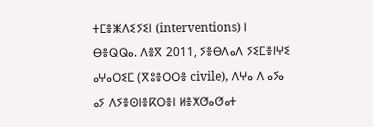ⵜⵎⴻⵥⴷⵉⵢⵉⵏ (interventions) ⵏ ⴱⴻⵕⵕⴰ. ⴷⴻⴳ 2011, ⵢⴻⴱⴷⴰⴷ ⵢⵉⵎⴻⵏⵖⵉ ⴰⵖⴰⵔⵉⵎ (ⴳⵓⴻⵔⵔⴻ civile), ⴷⵖⴰ ⴷ ⴰⵢⴰ ⴰⵢ ⴷⵢⴻⵙⵏⴻⴽⵔⴻⵏ ⵍⴻⵅⵚⴰⵚⴰⵜ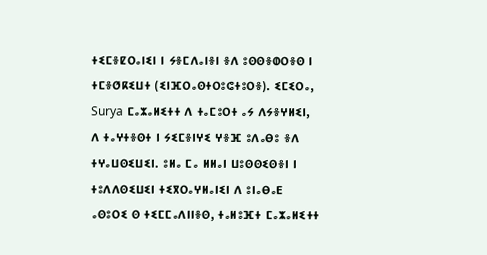ⵜⵉⵎⴻⵇⵔⴰⵏⵉⵏ ⵏ ⵢⴻⵎⴷⴰⵏⴻⵏ ⴻⴷ ⵓⵙⵙⴻⵀⵔⴻⵙ ⵏ ⵜⵎⴻⵚⴽⵉⵡⵜ (ⵉⵏⴼⵔⴰⵙⵜⵔⵓⵛⵜⵓⵔⴻ). ⵉⵎⵉⵔⴰ, Surya ⵎⴰⵣⴰⵍⵉⵜⵜ ⴷ ⵜⴰⵎⵓⵔⵜ ⴰⵢ ⴷⵢⴻⵖⵍⵉⵏ, ⴷ ⵜⴰⵖⵜⴻⵙⵜ ⵏ ⵢⵉⵎⴻⵏⵖⵉ ⵖⴻⴼ ⵓⴷⴰⴱⵓ ⴻⴷ ⵜⵖⴰⵡⵙⵉⵡⵉⵏ. ⵓⵍⴰ ⵎⴰ ⵍⵍⴰⵏ ⵡⵓⵙⵙⵉⵙⴻⵏ ⵏ ⵜⵓⴷⴷⵙⵉⵡⵉⵏ ⵜⵉⴳⵔⴰⵖⵍⴰⵏⵉⵏ ⴷ ⵓⵏⴰⴱⴰⴹ ⴰⵙⵓⵔⵉ ⵙ ⵜⵉⵎⵎⴰⴷⵏⵏⴻⵙ, ⵜⴰⵍⵓⴼⵜ ⵎⴰⵣⴰⵍⵉⵜⵜ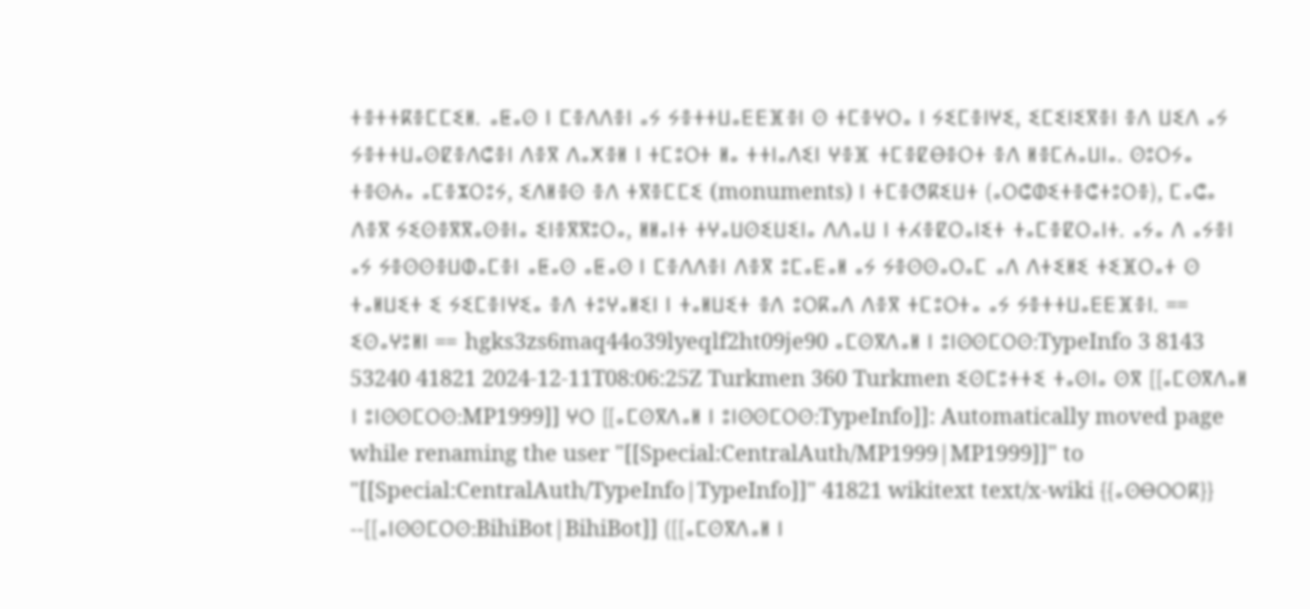ⵜⴻⵜⵜⴽⴻⵎⵎⵉⵍ. ⴰⵟⴰⵙ ⵏ ⵎⴻⴷⴷⴻⵏ ⴰⵢ ⵢⴻⵜⵜⵡⴰⴹⴹⴼⴻⵏ ⵙ ⵜⵎⴻⵖⵔⴰ ⵏ ⵢⵉⵎⴻⵏⵖⵉ, ⵉⵎⵉⵏⵉⴳⴻⵏ ⴻⴷ ⵡⵉⴷ ⴰⵢ ⵢⴻⵜⵜⵡⴰⵙⵇⴻⴷⵛⴻⵏ ⴷⴻⴳ ⴷⴰⵅⴻⵍ ⵏ ⵜⵎⵓⵔⵜ ⵍⴰ ⵜⵜⵏⴰⴷⵉⵏ ⵖⴻⴼ ⵜⵎⴻⵇⴱⴻⵔⵜ ⴻⴷ ⵍⴻⵎⵄⴰⵡⵏⴰ. ⵙⵓⵔⵢⴰ ⵜⴻⵙⵄⴰ ⴰⵎⴻⵣⵔⵓⵢ, ⵉⴷⵍⴻⵙ ⴻⴷ ⵜⴳⴻⵎⵎⵉ (monuments) ⵏ ⵜⵎⴻⵚⴽⵉⵡⵜ (ⴰⵔⵛⵀⵉⵜⴻⵛⵜⵓⵔⴻ), ⵎⴰⵛⴰ ⴷⴻⴳ ⵢⵉⵙⴻⴳⴳⴰⵙⴻⵏⴰ ⵉⵏⴻⴳⴳⵓⵔⴰ, ⵍⵍⴰⵏⵜ ⵜⵖⴰⵡⵙⵉⵡⵉⵏⴰ ⴷⴷⴰⵡ ⵏ ⵜⵃⴻⵇⵔⴰⵏⵉⵜ ⵜⴰⵎⴻⵇⵔⴰⵏⵜ. ⴰⵢⴰ ⴷ ⴰⵢⴻⵏ ⴰⵢ ⵢⴻⵙⵙⴻⵡⵀⴰⵎⴻⵏ ⴰⵟⴰⵙ ⴰⵟⴰⵙ ⵏ ⵎⴻⴷⴷⴻⵏ ⴷⴻⴳ ⵓⵎⴰⴹⴰⵍ ⴰⵢ ⵢⴻⵙⵙⴰⵔⴰⵎ ⴰⴷ ⴷⵜⵉⵍⵉ ⵜⵉⴼⵔⴰⵜ ⵙ ⵜⴰⵍⵡⵉⵜ ⵉ ⵢⵉⵎⴻⵏⵖⵉⴰ ⴻⴷ ⵜⵓⵖⴰⵍⵉⵏ ⵏ ⵜⴰⵍⵡⵉⵜ ⴻⴷ ⵓⵔⴽⴰⴷ ⴷⴻⴳ ⵜⵎⵓⵔⵜⴰ ⴰⵢ ⵢⴻⵜⵜⵡⴰⴹⴹⴼⴻⵏ. == ⵉⵙⴰⵖⵓⵍⵏ == hgks3zs6maq44o39lyeqlf2ht09je90 ⴰⵎⵙⴳⴷⴰⵍ ⵏ ⵓⵏⵙⵙⵎⵔⵙ:TypeInfo 3 8143 53240 41821 2024-12-11T08:06:25Z Turkmen 360 Turkmen ⵉⵙⵎⵓⵜⵜⵉ ⵜⴰⵙⵏⴰ ⵙⴳ [[ⴰⵎⵙⴳⴷⴰⵍ ⵏ ⵓⵏⵙⵙⵎⵔⵙ:MP1999]] ⵖⵔ [[ⴰⵎⵙⴳⴷⴰⵍ ⵏ ⵓⵏⵙⵙⵎⵔⵙ:TypeInfo]]: Automatically moved page while renaming the user "[[Special:CentralAuth/MP1999|MP1999]]" to "[[Special:CentralAuth/TypeInfo|TypeInfo]]" 41821 wikitext text/x-wiki {{ⴰⵙⴱⵔⵔⴽ}} --[[ⴰⵏⵙⵙⵎⵔⵙ:BihiBot|BihiBot]] ([[ⴰⵎⵙⴳⴷⴰⵍ ⵏ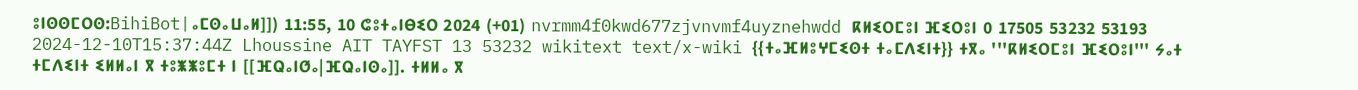ⵓⵏⵙⵙⵎⵔⵙ:BihiBot|ⴰⵎⵙⴰⵡⴰⵍ]]) 11:55, 10 ⵛⵓⵜⴰⵏⴱⵉⵔ 2024 (+01) nvrmm4f0kwd677zjvnvmf4uyznehwdd ⴽⵍⵉⵔⵎⵓⵏ ⴼⵉⵔⵓⵏ 0 17505 53232 53193 2024-12-10T15:37:44Z Lhoussine AIT TAYFST 13 53232 wikitext text/x-wiki {{ⵜⴰⴼⵍⵓⵖⵎⵉⵙⵜ ⵜⴰⵎⴷⵉⵏⵜ}} ⵜⴳⴰ '''ⴽⵍⵉⵔⵎⵓⵏ ⴼⵉⵔⵓⵏ''' ⵢⴰⵜ ⵜⵎⴷⵉⵏⵜ ⵉⵍⵍⴰⵏ ⴳ ⵜⵓⵥⵥⵓⵎⵜ ⵏ [[ⴼⵕⴰⵏⵚⴰ|ⴼⵕⴰⵏⵙⴰ]]. ⵜⵍⵍⴰ ⴳ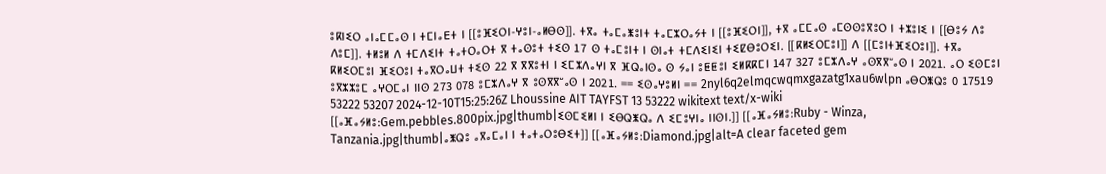ⵓⴽⵏⵉⵔ ⴰⵏⴰⵎⵎⴰⵙ ⵏ ⵜⵎⵏⴰⴹⵜ ⵏ [[ⵓⴼⵉⵔⵏ-ⵖⵓⵏ-ⴰⵍⴱⵙ]]. ⵜⴳⴰ ⵜⴰⵎⴰⵥⵓⵏⵜ ⵜⴰⵎⵣⵔⴰⵢⵜ ⵏ [[ⵓⴼⵉⵔⵏ]], ⵜⴳ ⴰⵎⵎⴰⵙ ⴰⵎⵙⵙⵓⴳⵓⵔ ⵏ ⵜⵣⵓⵏⵉ ⵏ [[ⴱⵓⵢ ⴷⵓ ⴷⵓⵎ]]. ⵜⵍⵓⵍ ⴷ ⵜⵎⴷⵉⵏⵜ ⵜⴰⵜⵔⴰⵔⵜ ⴳ ⵜⴰⵙⵓⵜ ⵜⵉⵙ 17 ⵙ ⵜⴰⵎⵓⵏⵜ ⵏ ⵙⵏⴰⵜ ⵜⵎⴷⵉⵏⵉⵏ ⵜⵉⵇⴱⵓⵔⵉⵏ. [[ⴽⵍⵉⵔⵎⵓⵏ]] ⴷ [[ⵎⵓⵏⵜⴼⵉⵔⵓⵏ]]. ⵜⴳⴰ ⴽⵍⵉⵔⵎⵓⵏ ⴼⵉⵔⵓⵏ ⵜⴰⴳⵔⴰⵡⵜ ⵜⵉⵙ 22 ⴳ ⴳⴳⵓⵜⵏ ⵏ ⵉⵎⵣⴷⴰⵖⵏ ⴳ ⴼⵕⴰⵏⵙⴰ ⵙ ⵢⴰⵏ ⵓⵟⵟⵓⵏ ⵉⵍⴽⴽⵎⵏ 147 327 ⵓⵎⵣⴷⴰⵖ ⴰⵙⴳⴳⵯⴰⵙ ⵏ 2021. ⴰⵔ ⵉⵙⵎⵓⵏ ⵓⴳⵣⵣⵓⵎ ⴰⵖⵔⵎⴰⵏ ⵏⵏⵙ 273 078 ⵓⵎⵣⴷⴰⵖ ⴳ ⵓⵙⴳⴳⵯⴰⵙ ⵏ 2021. == ⵉⵙⴰⵖⵓⵍⵏ == 2nyl6q2elmqcwqmxgazatg1xau6wlpn ⴰⴱⵔⵥⵕⵓ 0 17519 53222 53207 2024-12-10T15:25:26Z Lhoussine AIT TAYFST 13 53222 wikitext text/x-wiki [[ⴰⴼⴰⵢⵍⵓ:Gem.pebbles.800pix.jpg|thumb|ⵉⵙⵎⵉⵍⵏ ⵏ ⵉⴱⵕⵥⵕⴰ ⴷ ⵉⵎⵓⵖⵏⴰ ⵏⵏⵙⵏ.]] [[ⴰⴼⴰⵢⵍⵓ:Ruby - Winza, Tanzania.jpg|thumb|ⴰⵥⵕⵓ ⴰⴳⴰⵎⴰⵏ ⵏ ⵜⴰⵜⴰⵔⵓⴱⵉⵜ]] [[ⴰⴼⴰⵢⵍⵓ:Diamond.jpg|alt=A clear faceted gem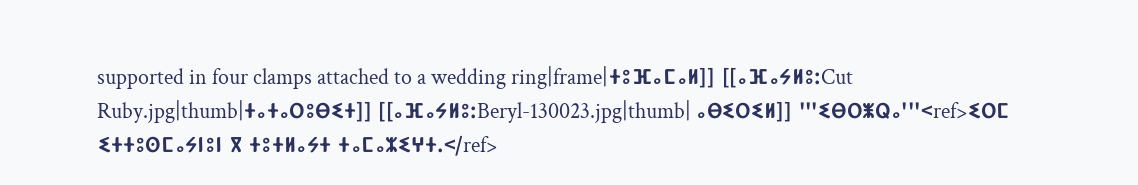supported in four clamps attached to a wedding ring|frame|ⵜⵓⴼⴰⵎⴰⵍ]] [[ⴰⴼⴰⵢⵍⵓ:Cut Ruby.jpg|thumb|ⵜⴰⵜⴰⵔⵓⴱⵉⵜ]] [[ⴰⴼⴰⵢⵍⵓ:Beryl-130023.jpg|thumb| ⴰⴱⵉⵔⵉⵍ]] '''ⵉⴱⵔⵥⵕⴰ'''<ref>ⵉⵔⵎ ⵉⵜⵜⵓⵙⵎⴰⵢⵏⵓⵏ ⴳ ⵜⵓⵜⵍⴰⵢⵜ ⵜⴰⵎⴰⵣⵉⵖⵜ.</ref>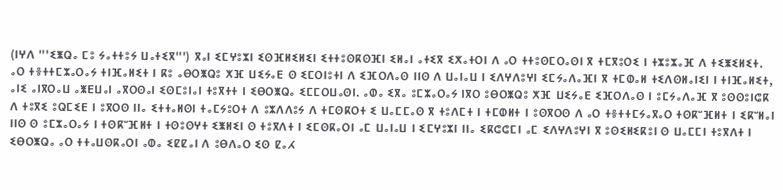(ⵏⵖⴷ '''ⵉⵥⵕⴰ ⵎⵓ ⵢⴰⵜⵜⵓⵢ ⵡⴰⵜⵉⴳ''') ⴳⴰⵏ ⵉⵎⵖⵓⵣⵏ ⵉⵙⴼⵍⵉⵍⵉⵏ ⵉⵜⵜⵓⵙⴽⵙⴼⵏ ⵉⵍⴰⵏ ⴰⵜⵉⴳ ⵉⵅⴰⵜⵔⵏ ⴷ ⴰⵔ ⵜⵜⵓⵙⵎⵔⴰⵙⵏ ⴳ ⵜⵎⴳⵓⵔⵉ ⵏ ⵜⵣⵓⵣⴰⴼ ⴷ ⵜⵉⵥⵉⵍⵉⵜ. ⴰⵔ ⵜⴻⵜⵜⵎⵣⴰⵔⴰⵢ ⵜⵏⴼⴰⵍⵉⵜ ⵏ ⴽⵓ ⴰⴱⵔⵥⵕⵓ ⵅⴼ ⵡⵉⵢⴰⴹ ⵙ ⵉⵎⵔⵏⵓⵜⵏ ⴷ ⵉⴼⵔⴷⴰⵙ ⵏⵏⵙ ⴷ ⵡⴰⵏⴰⵡ ⵏ ⵉⴷⵖⴷⵓⵖⵏ ⵉⵎⵢⴰⴷⴰⴼⵏ ⴳ ⵜⵎⵀⴰⵍ ⵜⵉⴷⵙⵍⴰⵏⵉⵏ ⵏ ⵜⵏⴼⴰⵍⵉⵜ, ⴰⵏⵉ ⴰⵏⴳⵔⴰⵡ ⴰⵥⴹⵡⴰⵏ ⴰⴳⵔⵙⴰⵏ ⵉⵙⵎⵓⵏⴰⵏ ⵜⵓⴳⵜⵜ ⵏ ⵉⴱⵔⵥⵕⴰ ⵉⵎⵎⵔⵡⴰⵙⵏ. ⴰⵀⴰ ⵉⴳⴰ ⵓⵎⵣⴰⵔⴰⵢ ⵏⴳⵔ ⵓⴱⵔⵥⵕⵓ ⵅⴼ ⵡⵉⵢⴰⴹ ⵉⴼⵔⴷⴰⵙ ⵏ ⵓⵎⵢⴰⴷⴰⴼ ⴳ ⵓⵙⵙⵓⵏⵛⴽ ⴷ ⵜⵓⴳⵉ ⵓⵕⵎⵉⴹ ⵏ ⵓⴳⵔⵙ ⵏⵏⴰ ⵉⵜⵜⴰⵍⵙⵏ ⵜⴰⵎⵢⵓⵔⵜ ⴷ ⵓⵣⴷⴷⵓⵢ ⴷ ⵜⵎⵙⴽⵔⵜ ⵉ ⵡⴰⵎⵎⴰⵙ ⴳ ⵜⵓⴷⵎⵜ ⵏ ⵜⵎⵀⵍⵜ ⵏ ⵓⵙⴳⵔⵙ ⴷ ⴰⵔ ⵜⴻⵜⵜⵎⵢⴰⴳⴰⵔ ⵜⵙⴽⵯⴼⵍⵜ ⵏ ⵉⴽⵯⵍⴰⵏ ⵏⵏⵙ ⵙ ⵓⵎⵣⴰⵔⴰⵢ ⵏ ⵜⵙⴽⵯⴼⵍⵜ ⵏ ⵜⵙⵓⵙⵖⵜ ⵉⵥⵍⵉⵏ ⵙ ⵜⵓⴳⴷⵜ ⵏ ⵉⵎⵙⴽⴰⵔⵏ ⴰⵎ ⵡⴰⵏⴰⵡ ⵏ ⵉⵎⵖⵓⵣⵏ ⵏⵏⴰ ⵉⴽⵛⵛⵎⵏ ⴰⵎ ⵉⴷⵖⴷⵓⵖⵏ ⴳ ⵓⵙⵉⵍⵉⴽⵓⵏ ⵙ ⵡⴰⵎⵎⵏ ⵜⵓⴳⴷⵜ ⵏ ⵉⴱⵔⵥⵕⴰ ⴰⵔ ⵜⵜⴰⵡⵙⴽⴰⵔⵏ ⴰⵀⴰ ⵉⵇⵇⴰⵏ ⴷ ⵓⴱⴷⴰⵔ ⵉⵙ ⵇⴰⵃ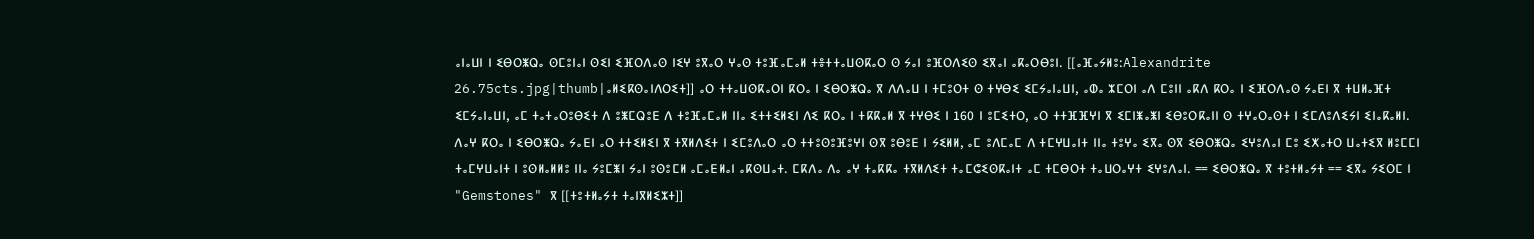ⴰⵏⴰⵡⵏ ⵏ ⵉⴱⵔⵥⵕⴰ ⵙⵎⵓⵏⴰⵏ ⵙⵉⵏ ⵉⴼⵔⴷⴰⵙ ⵏⵉⵖ ⵓⴳⴰⵔ ⵖⴰⵙ ⵜⵓⴼⴰⵎⴰⵍ ⵜⴻⵜⵜⴰⵡⵙⴽⴰⵔ ⵙ ⵢⴰⵏ ⵓⴼⵔⴷⵉⵙ ⵉⴳⴰⵏ ⴰⴽⴰⵔⴱⵓⵏ. [[ⴰⴼⴰⵢⵍⵓ:Alexandrite 26.75cts.jpg|thumb|ⴰⵍⵉⴽⵙⴰⵏⴷⵔⵉⵜ]] ⴰⵔ ⵜⵜⴰⵡⵙⴽⴰⵔⵏ ⴽⵔⴰ ⵏ ⵉⴱⵔⵥⵕⴰ ⴳ ⴷⴷⴰⵡ ⵏ ⵜⵎⵓⵔⵜ ⵙ ⵜⵖⴱⵉ ⵉⵎⵢⴰⵏⴰⵡⵏ, ⴰⵀⴰ ⵣⵎⵔⵏ ⴰⴷ ⵎⵓⵏⵏ ⴰⴽⴷ ⴽⵔⴰ ⵏ ⵉⴼⵔⴷⴰⵙ ⵢⴰⴹⵏ ⴳ ⵜⵡⵍⴰⴼⵜ ⵉⵎⵢⴰⵏⴰⵡⵏ, ⴰⵎ ⵜⴰⵜⴰⵔⵓⴱⵉⵜ ⴷ ⵓⵥⵎⵕⵓⴹ ⴷ ⵜⵓⴼⴰⵎⴰⵍ ⵏⵏⴰ ⵉⵜⵜⵉⵍⵉⵏ ⴷⵉ ⴽⵔⴰ ⵏ ⵜⴽⴽⴰⵍ ⴳ ⵜⵖⴱⵉ ⵏ 160 ⵏ ⵓⵎⵉⵜⵔ, ⴰⵔ ⵜⵜⴼⴼⵖⵏ ⴳ ⵉⵎⵏⵥⴰⵥⵏ ⵉⴱⵓⵔⴽⴰⵏⵏ ⵙ ⵜⵖⴰⵔⴰⵙⵜ ⵏ ⵉⵎⴷⵓⴷⵉⵢⵏ ⵉⵏⴰⴽⴰⵍⵏ. ⴷⴰⵖ ⴽⵔⴰ ⵏ ⵉⴱⵔⵥⵕⴰ ⵢⴰⴹⵏ ⴰⵔ ⵜⵜⵉⵍⵉⵏ ⴳ ⵜⴳⵍⴷⵉⵜ ⵏ ⵉⵎⵓⴷⴰⵔ ⴰⵔ ⵜⵜⵓⵙⵓⴼⵓⵖⵏ ⵙⴳ ⵓⴱⵓⴹ ⵏ ⵢⵉⵍⵍ, ⴰⵎ ⵓⴷⵎⴰⵎ ⴷ ⵜⵎⵖⵡⴰⵏⵜ ⵏⵏⴰ ⵜⵓⵖⴰ ⵉⴳⴰ ⵙⴳ ⵉⴱⵔⵥⵕⴰ ⵉⵖⵓⴷⴰⵏ ⵎⵓ ⵉⵅⴰⵜⵔ ⵡⴰⵜⵉⴳ ⵍⵓⵎⵎⵏ ⵜⴰⵎⵖⵡⴰⵏⵜ ⵏ ⵓⵙⵍⴰⵍⵍⵓ ⵏⵏⴰ ⵢⵓⵎⵥⵏ ⵢⴰⵏ ⵓⵙⵓⵎⵍ ⴰⵎⴰⴹⵍⴰⵏ ⴰⴽⵙⵡⴰⵜ. ⵎⴽⴷⴰ ⴷⴰ ⴰⵖ ⵜⴰⴽⴽⴰ ⵜⴳⵍⴷⵉⵜ ⵜⴰⵎⵛⵉⵙⴽⴰⵏⵜ ⴰⵎ ⵜⵎⴱⵔⵜ ⵜⴰⵡⵔⴰⵖⵜ ⵉⵖⵓⴷⴰⵏ. == ⵉⴱⵔⵥⵕⴰ ⴳ ⵜⵓⵜⵍⴰⵢⵜ == ⵉⴳⴰ ⵢⵉⵔⵎ ⵏ "Gemstones" ⴳ [[ⵜⵓⵜⵍⴰⵢⵜ ⵜⴰⵏⴳⵍⵉⵣⵜ]]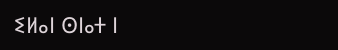ⵉⵍⴰⵏ ⵙⵏⴰⵜ ⵏ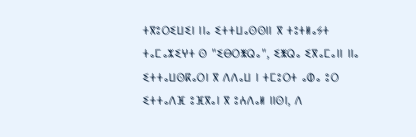ⵜⴳⵓⵔⵉⵡⵉⵏ ⵏⵏⴰ ⵉⵜⵜⵡⴰⵙⵙⵏⵏ ⴳ ⵜⵓⵜⵍⴰⵢⵜ ⵜⴰⵎⴰⵣⵉⵖⵜ ⵙ "ⵉⴱⵔⵥⵕⴰ", ⵉⵥⵕⴰ ⵉⴳⴰⵎⴰⵏⵏ ⵏⵏⴰ ⵉⵜⵜⴰⵡⵙⴽⴰⵔⵏ ⴳ ⴷⴷⴰⵡ ⵏ ⵜⵎⵓⵔⵜ ⴰⵀⴰ ⵓⵔ ⵉⵜⵜⴰⴷⴼ ⵓⴼⴳⴰⵏ ⴳ ⵓⵄⴷⴰⵍ ⵏⵏⵙⵏ, ⴷ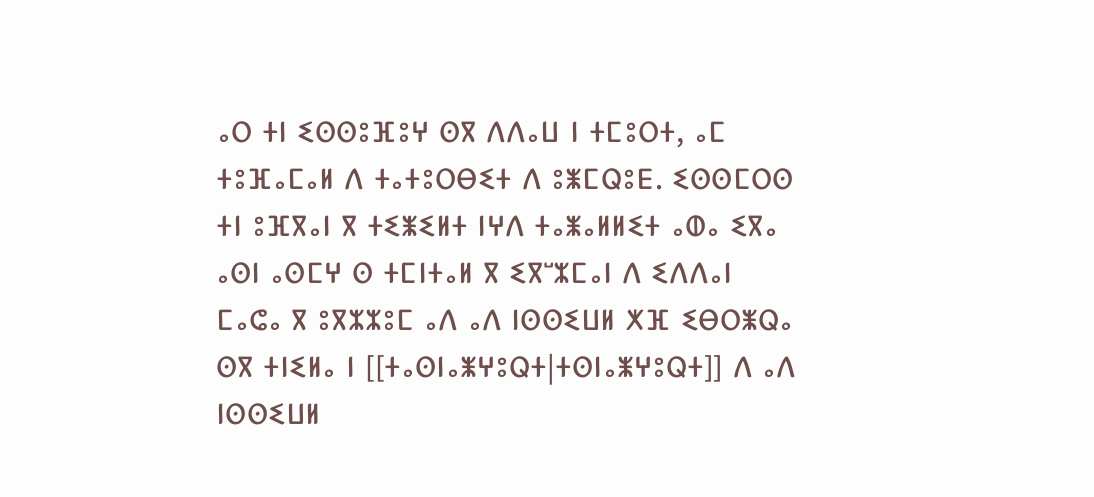ⴰⵔ ⵜⵏ ⵉⵙⵙⵓⴼⵓⵖ ⵙⴳ ⴷⴷⴰⵡ ⵏ ⵜⵎⵓⵔⵜ, ⴰⵎ ⵜⵓⴼⴰⵎⴰⵍ ⴷ ⵜⴰⵜⵓⵔⴱⵉⵜ ⴷ ⵓⵥⵎⵕⵓⴹ. ⵉⵙⵙⵎⵔⵙ ⵜⵏ ⵓⴼⴳⴰⵏ ⴳ ⵜⵉⵥⵉⵍⵜ ⵏⵖⴷ ⵜⴰⵥⴰⵍⵍⵉⵜ ⴰⵀⴰ ⵉⴳⴰ ⴰⵙⵏ ⴰⵙⵎⵖ ⵙ ⵜⵎⵏⵜⴰⵍ ⴳ ⵉⴳⵯⵣⵎⴰⵏ ⴷ ⵉⴷⴷⴰⵏ ⵎⴰⵛⴰ ⴳ ⵓⴳⵣⵣⵓⵎ ⴰⴷ ⴰⴷ ⵏⵙⵙⵉⵡⵍ ⵅⴼ ⵉⴱⵔⵥⵕⴰ ⵙⴳ ⵜⵏⵉⵍⴰ ⵏ [[ⵜⴰⵙⵏⴰⵥⵖⵓⵕⵜ|ⵜⵙⵏⴰⵥⵖⵓⵕⵜ]] ⴷ ⴰⴷ ⵏⵙⵙⵉⵡⵍ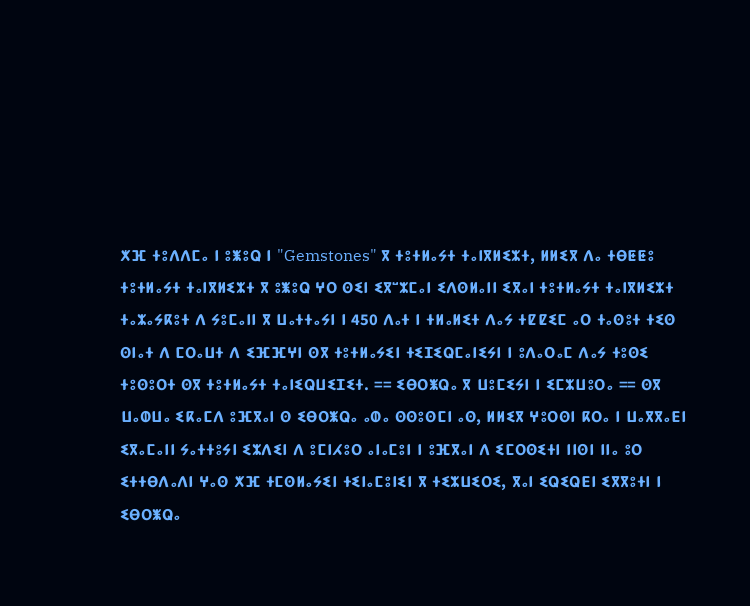ⵅⴼ ⵜⵓⴷⴷⵎⴰ ⵏ ⵓⵥⵓⵕ ⵏ "Gemstones" ⴳ ⵜⵓⵜⵍⴰⵢⵜ ⵜⴰⵏⴳⵍⵉⵣⵜ, ⵍⵍⵉⴳ ⴷⴰ ⵜⴱⵟⵟⵓ ⵜⵓⵜⵍⴰⵢⵜ ⵜⴰⵏⴳⵍⵉⵣⵜ ⴳ ⵓⵥⵓⵕ ⵖⵔ ⵙⵉⵏ ⵉⴳⵯⵣⵎⴰⵏ ⵉⴷⵙⵍⴰⵏⵏ ⵉⴳⴰⵏ ⵜⵓⵜⵍⴰⵢⵜ ⵜⴰⵏⴳⵍⵉⵣⵜ ⵜⴰⵣⴰⵢⴽⵓⵜ ⴷ ⵢⵓⵎⴰⵏⵏ ⴳ ⵡⴰⵜⵜⴰⵢⵏ ⵏ 450 ⴷⴰⵜ ⵏ ⵜⵍⴰⵍⵉⵜ ⴷⴰⵢ ⵜⵇⵇⵉⵎ ⴰⵔ ⵜⴰⵙⵓⵜ ⵜⵉⵙ ⵙⵏⴰⵜ ⴷ ⵎⵔⴰⵡⵜ ⴷ ⵉⴼⴼⵖⵏ ⵙⴳ ⵜⵓⵜⵍⴰⵢⵉⵏ ⵜⵉⵊⵉⵕⵎⴰⵏⵉⵢⵏ ⵏ ⵓⴷⴰⵔⴰⵎ ⴷⴰⵢ ⵜⵓⵙⵉ ⵜⵓⵙⵓⵔⵜ ⵙⴳ ⵜⵓⵜⵍⴰⵢⵜ ⵜⴰⵏⵉⵕⵡⵉⵊⵉⵜ. == ⵉⴱⵔⵥⵕⴰ ⴳ ⵡⵓⵎⵉⵢⵏ ⵏ ⵉⵎⵣⵡⵓⵔⴰ == ⵙⴳ ⵡⴰⵀⵡⴰ ⵉⴽⴰⵎⴷ ⵓⴼⴳⴰⵏ ⵙ ⵉⴱⵔⵥⵕⴰ ⴰⵀⴰ ⵙⵙⵓⵙⵎⵏ ⴰⵙ, ⵍⵍⵉⴳ ⵖⵓⵔⵙⵏ ⴽⵔⴰ ⵏ ⵡⴰⴳⴳⴰⴹⵏ ⵉⴳⴰⵎⴰⵏⵏ ⵢⴰⵜⵜⵓⵢⵏ ⵉⵣⴷⵉⵏ ⴷ ⵓⵎⵏⵃⵓⵔ ⴰⵏⴰⵎⵓⵏ ⵏ ⵓⴼⴳⴰⵏ ⴷ ⵉⵎⵔⵙⵉⵜⵏ ⵏⵏⵙⵏ ⵏⵏⴰ ⵓⵔ ⵉⵜⵜⴱⴷⴰⴷⵏ ⵖⴰⵙ ⵅⴼ ⵜⵎⵙⵍⴰⵢⵉⵏ ⵜⵉⵏⴰⵎⵓⵏⵉⵏ ⴳ ⵜⵉⵣⵡⵉⵔⵉ, ⴳⴰⵏ ⵉⵕⵉⵕⴹⵏ ⵉⴳⴳⵓⵜⵏ ⵏ ⵉⴱⵔⵥⵕⴰ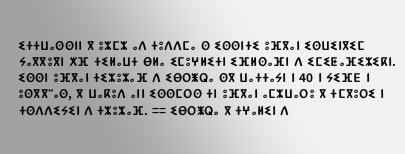ⵉⵜⵜⵡⴰⵙⵙⵏⵏ ⴳ ⵓⵣⵎⵣ ⴰⴷ ⵜⵓⴷⴷⵎⴰ ⵙ ⵉⵙⵙⵏⵜⵉ ⵓⴼⴳⴰⵏ ⵉⵙⵡⵉⵏⴳⵉⵎ ⵢⴰⴳⴳⵓⴳⵏ ⵅⴼ ⵜⵉⵍⴰⵡⵜ ⴱⵍⴰ ⵉⵎⵓⵖⵍⵉⵜⵏ ⵉⴼⵍⵙⴰⴼⵏ ⴷ ⵉⵎⵉⵟⴰⴼⵉⵣⵉⴽⵏ. ⵉⵙⵙⵏ ⵓⴼⴳⴰⵏ ⵜⵉⵣⵓⵣⴰⴼ ⴷ ⵉⴱⵔⵥⵕⴰ ⵙⴳ ⵡⴰⵜⵜⴰⵢⵏ ⵏ 40 ⵏ ⵢⵉⴼⴹ ⵏ ⵓⵙⴳⴳⵯⴰⵙ, ⴳ ⵡⴰⴽⵓⴷ ⴰⵏⵏ ⵉⵙⵙⵎⵔⵙ ⵜⵏ ⵓⴼⴳⴰⵏ ⴰⵎⵣⵡⴰⵔⵓ ⴳ ⵜⵎⴳⵓⵔⵉ ⵏ ⵜⵙⴷⴷⵉⵢⵉⵏ ⴷ ⵜⵣⵓⵣⴰⴼ. == ⵉⴱⵔⵥⵕⴰ ⴳ ⵜⵖⴰⵍⵉⵏ ⴷ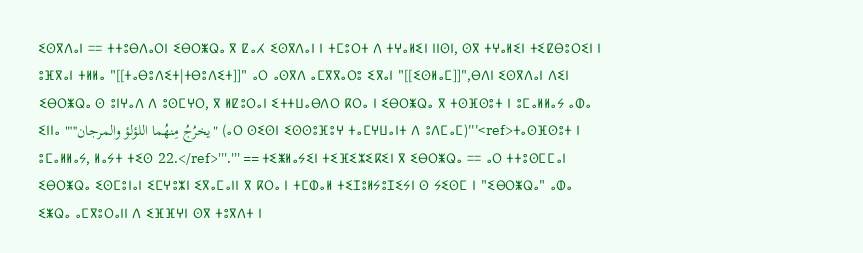ⵉⵙⴳⴷⴰⵏ == ⵜⵜⵓⴱⴷⴰⵔⵏ ⵉⴱⵔⵥⵕⴰ ⴳ ⵇⴰⵃ ⵉⵙⴳⴷⴰⵏ ⵏ ⵜⵎⵓⵔⵜ ⴷ ⵜⵖⴰⵍⵉⵏ ⵏⵏⵙⵏ, ⵙⴳ ⵜⵖⴰⵍⵉⵏ ⵜⵉⵇⴱⵓⵔⵉⵏ ⵏ ⵓⴼⴳⴰⵏ ⵜⵍⵍⴰ "[[ⵜⴰⴱⵓⴷⵉⵜ|ⵜⴱⵓⴷⵉⵜ]]" ⴰⵔ ⴰⵙⴳⴷ ⴰⵎⴳⴳⴰⵔⵓ ⵉⴳⴰⵏ "[[ⵉⵙⵍⴰⵎ]]",ⴱⴷⵏ ⵉⵙⴳⴷⴰⵏ ⴷⵉⵏ ⵉⴱⵔⵥⵕⴰ ⵙ ⵓⵏⵖⴰⴷ ⴷ ⵓⵙⵎⵖⵔ, ⴳ ⵍⵇⵓⵔⴰⵏ ⵉⵜⵜⵡⴰⴱⴷⵔ ⴽⵔⴰ ⵏ ⵉⴱⵔⵥⵕⴰ ⴳ ⵜⵙⴼⵙⵓⵜ ⵏ ⵓⵎⴰⵍⵍⴰⵢ ⴰⵀⴰ ⵉⵏⵏⴰ "'''يخرُجُ مِنهُما اللؤلؤ والمرجان" (ⴰⵔ ⵙⵉⵙⵏ ⵉⵙⵙⵓⴼⵓⵖ ⵜⴰⵎⵖⵡⴰⵏⵜ ⴷ ⵓⴷⵎⴰⵎ)'''<ref>ⵜⴰⵙⴼⵙⵓⵜ ⵏ ⵓⵎⴰⵍⵍⴰⵢ, ⵍⴰⵢⵜ ⵜⵉⵙ 22.</ref>'''.''' == ⵜⵉⵥⵍⴰⵢⵉⵏ ⵜⵉⴼⵉⵣⵉⴽⵉⵏ ⴳ ⵉⴱⵔⵥⵕⴰ == ⴰⵔ ⵜⵜⵓⵙⵎⵎⴰⵏ ⵉⴱⵔⵥⵕⴰ ⵉⵙⵎⵓⵏⴰⵏ ⵉⵎⵖⵓⵣⵏ ⵉⴳⴰⵎⴰⵏⵏ ⴳ ⴽⵔⴰ ⵏ ⵜⵎⵀⴰⵍ ⵜⵉⵊⵓⵍⵢⵓⵊⵉⵢⵏ ⵙ ⵢⵉⵙⵎ ⵏ "ⵉⴱⵔⵥⵕⴰ" ⴰⵀⴰ ⵉⵥⵕⴰ ⴰⵎⴳⵓⵔⴰⵏⵏ ⴷ ⵉⴼⴼⵖⵏ ⵙⴳ ⵜⵓⴳⴷⵜ ⵏ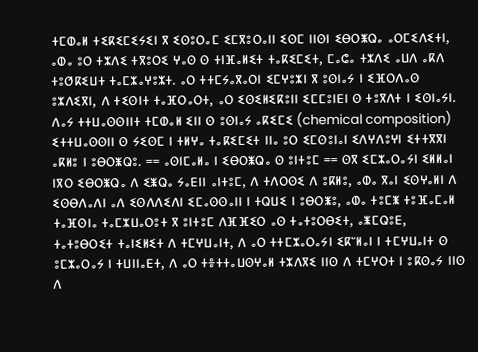ⵜⵎⵀⴰⵍ ⵜⵉⴽⵉⵎⵉⵢⵉⵏ ⴳ ⵉⵙⵓⵔⴰⵎ ⵉⵎⴳⵓⵔⴰⵏⵏ ⵉⵙⵎ ⵏⵏⵙⵏ ⵉⴱⵔⵥⵕⴰ ⴰⵔⵎⵉⴷⵉⵜⵏ, ⴰⵀⴰ ⵓⵔ ⵜⵣⴷⵉ ⵜⴳⵓⵔⵉ ⵖⴰⵙ ⵙ ⵜⵏⴼⴰⵍⵉⵜ ⵜⴰⴽⵉⵎⵉⵜ, ⵎⴰⵛⴰ ⵜⵣⴷⵉ ⴰⵡⴷ ⴰⴽⴷ ⵜⵓⵚⴽⵉⵡⵜ ⵜⴰⵎⵣⴰⵖⵓⵣⵜ. ⴰⵔ ⵜⵜⵎⵢⴰⴳⴰⵔⵏ ⵉⵎⵖⵓⵣⵏ ⴳ ⵓⵙⵏⴰⵢ ⵏ ⵉⴼⵔⴷⴰⵙ ⵓⵣⴷⵉⴳⵏ, ⴷ ⵜⵉⵙⵏⵜ ⵜⴰⴼⵔⴰⵔⵜ, ⴰⵔ ⵉⵙⵉⵍⵉⴽⵓⵏⵏ ⵉⵎⵎⵓⵏⴹⵏ ⵙ ⵜⵓⴳⴷⵜ ⵏ ⵉⵙⵏⴰⵢⵏ. ⴷⴰⵢ ⵜⵜⵡⴰⵙⵙⵏⵏⵜ ⵜⵎⵀⴰⵍ ⵉⵏⵏ ⵙ ⵓⵙⵏⴰⵢ ⴰⴽⵉⵎⵉ (chemical composition) ⵉⵜⵜⵡⴰⵙⵙⵏⵏ ⵙ ⵢⵉⵙⵎ ⵏ ⵜⵍⵖⴰ ⵜⴰⴽⵉⵎⵉⵜ ⵏⵏⴰ ⵓⵔ ⵉⵎⵙⵓⵏⴰⵏ ⵉⴷⵖⴷⵓⵖⵏ ⵉⵜⵜⴳⴳⵏ ⴰⴽⵍⵓ ⵏ ⵓⴱⵔⵥⵕⵓ. == ⴰⵙⵏⵎⴰⵍⴰ ⵏ ⵉⴱⵔⵥⵕⴰ ⵙ ⵓⵏⵜⵓⵎ == ⵙⴳ ⵉⵎⵣⴰⵔⴰⵢⵏ ⵉⵍⵍⴰⵏ ⵏⴳⵔ ⵉⴱⵔⵥⵕⴰ ⴷ ⵉⵥⵕⴰ ⵢⴰⴹⵏⵏ ⴰⵏⵜⵓⵎ, ⴷ ⵜⴷⵔⵙⵉ ⴷ ⵓⴽⵍⵓ, ⴰⵀⴰ ⴳⴰⵏ ⵉⵙⵖⴰⵍⵏ ⴷ ⵉⵙⴱⴷⴰⴷⵏ ⴰⴷ ⵉⵙⴷⴷⵉⴷⵏ ⵉⵎⴰⵙⵙⴰⵏⵏ ⵏ ⵜⵕⵡⵉ ⵏ ⵓⴱⵔⵥⵓ, ⴰⵀⴰ ⵜⵓⵎⵥ ⵜⵓⴼⴰⵎⴰⵍ ⵜⴰⴼⵙⵏⴰ ⵜⴰⵎⵣⵡⴰⵔⵓⵜ ⴳ ⵓⵏⵜⵓⵎ ⴷⴼⴼⵉⵔ ⴰⵙ ⵜⴰⵜⵓⵔⴱⵉⵜ, ⴰⵥⵎⵕⵓⴹ, ⵜⴰⵜⵓⴱⵔⵉⵜ ⵜⴰⵏⵉⵍⵉⵜ ⴷ ⵜⵎⵖⵡⴰⵏⵜ, ⴷ ⴰⵔ ⵜⵜⵎⵣⴰⵔⴰⵢⵏ ⵉⴽⵯⵍⴰⵏ ⵏ ⵜⵎⵖⵡⴰⵏⵜ ⵙ ⵓⵎⵣⴰⵔⴰⵢ ⵏ ⵜⵡⵏⵏⴰⴹⵜ, ⴷ ⴰⵔ ⵜⴻⵜⵜⴰⵡⵙⵖⴰⵍ ⵜⵣⴷⴳⵉ ⵏⵏⵙ ⴷ ⵜⵎⵖⵔⵜ ⵏ ⵓⴽⵙⴰⵢ ⵏⵏⵙ ⴷ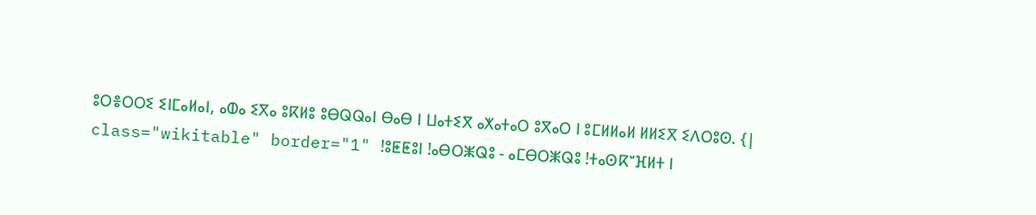ⵓⵔⴻⵔⵔⵉ ⵉⵏⵎⴰⵍⴰⵏ, ⴰⵀⴰ ⵉⴳⴰ ⵓⴽⵍⵓ ⵓⴱⵕⵕⴰⵏ ⴱⴰⴱ ⵏ ⵡⴰⵜⵉⴳ ⴰⵅⴰⵜⴰⵔ ⵓⴳⴰⵔ ⵏ ⵓⵎⵍⵍⴰⵍ ⵍⵍⵉⴳ ⵉⴷⵔⵓⵙ. {| class="wikitable" border="1" !ⵓⵟⵟⵓⵏ !ⴰⴱⵔⵥⵕⵓ - ⴰⵎⴱⵔⵥⵕⵓ !ⵜⴰⵙⴽⵯⴼⵍⵜ ⵏ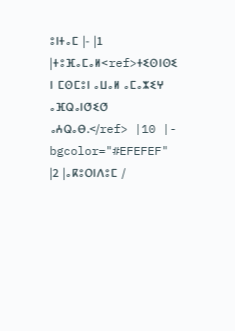ⵓⵏⵜⴰⵎ |- |1 |ⵜⵓⴼⴰⵎⴰⵍ<ref>ⵜⵉⵙⵏⵙⵉ ⵏ ⵎⵙⵎⵓⵏ ⴰⵡⴰⵍ ⴰⵎⴰⵣⵉⵖ ⴰⴼⵕⴰⵏⵚⵉⵚ ⴰⵄⵕⴰⴱ.</ref> |10 |- bgcolor="#EFEFEF" |2 |ⴰⴽⵓⵔⵏⴷⵓⵎ /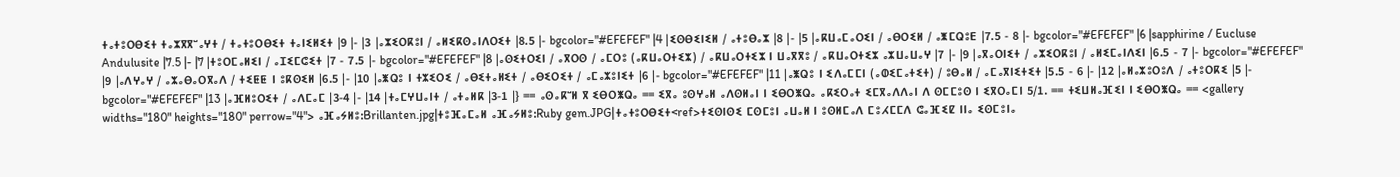ⵜⴰⵜⵓⵔⴱⵉⵜ ⵜⴰⵣⴳⴳⵯⴰⵖⵜ / ⵜⴰⵜⵓⵔⴱⵉⵜ ⵜⴰⵏⵉⵍⵉⵜ |9 |- |3 |ⴰⵣⵉⵔⴽⵓⵏ / ⴰⵍⵉⴽⵙⴰⵏⴷⵔⵉⵜ |8.5 |- bgcolor="#EFEFEF" |4 |ⵉⵙⴱⵉⵏⵉⵍ / ⴰⵜⵓⴱⴰⵣ |8 |- |5 |ⴰⴽⵡⴰⵎⴰⵔⵉⵏ / ⴰⴱⵔⵉⵍ / ⴰⵥⵎⵕⵓⴹ |7.5 - 8 |- bgcolor="#EFEFEF" |6 |sapphirine / Eucluse Andulusite |7.5 |- |7 |ⵜⵓⵔⵎⴰⵍⵉⵏ / ⴰⵊⵉⵎⵛⵉⵜ |7 - 7.5 |- bgcolor="#EFEFEF" |8 |ⴰⵙⵉⵜⵔⵉⵏ / ⴰⴳⵔⵙ / ⴰⵎⵔⵓ (ⴰⴽⵡⴰⵔⵜⵉⵣ) / ⴰⴽⵡⴰⵔⵜⵉⵣ ⵏ ⵡⴰⴳⴳⵓ / ⴰⴽⵡⴰⵔⵜⵉⵣ ⴰⵣⵡⴰⵡⴰⵖ |7 |- |9 |ⴰⴳⴰⵔⵏⵉⵜ / ⴰⵣⵉⵔⴽⵓⵏ / ⴰⵍⵉⵎⴰⵏⴷⵉⵏ |6.5 - 7 |- bgcolor="#EFEFEF" |9 |ⴰⴷⵖⴰⵖ / ⴰⵣⴰⴱⴰⵔⴳⴰⴷ / ⵜⵉⵟⵟ ⵏ ⵓⴽⵙⵉⵍ |6.5 |- |10 |ⴰⵥⵕⵓ ⵏ ⵜⵣⵉⵔⵉ / ⴰⴱⵉⵜⴰⵍⵉⵜ / ⴰⴱⵉⵔⵉⵜ / ⴰⵎⴰⵣⵓⵏⵉⵜ |6 |- bgcolor="#EFEFEF" |11 |ⴰⵥⵕⵓ ⵏ ⵉⴷⴰⵎⵎⵏ (ⴰⵀⵉⵎⴰⵜⵉⵜ) / ⵓⴱⴰⵍ / ⴰⵎⴰⴳⵏⵉⵜⵉⵜ |5.5 - 6 |- |12 |ⴰⵍⴰⵣⵓⵔⵓⴷ / ⴰⵜⵓⵔⴽⵉ |5 |- bgcolor="#EFEFEF" |13 |ⴰⴼⵍⵓⵔⵉⵜ / ⴰⴷⵎⴰⵎ |3-4 |- |14 |ⵜⴰⵎⵖⵡⴰⵏⵜ / ⴰⵜⴰⵍⴽ |3-1 |} == ⴰⵙⴰⴽⵯⵍ ⴳ ⵉⴱⵔⵥⵕⴰ == ⵉⴳⴰ ⵓⵙⵖⴰⵍ ⴰⴷⵙⵍⴰⵏ ⵏ ⵉⴱⵔⵥⵕⴰ ⴰⴽⵉⵔⴰⵜ ⵉⵎⴳⴰⴷⴷⴰⵏ ⴷ ⵙⵎⵎⵓⵙ ⵏ ⵉⴳⵔⴰⵎⵏ 5/1. == ⵜⵉⵡⵍⴰⴼⵉⵏ ⵏ ⵉⴱⵔⵥⵕⴰ == <gallery widths="180" heights="180" perrow="4"> ⴰⴼⴰⵢⵍⵓ:Brillanten.jpg|ⵜⵓⴼⴰⵎⴰⵍ ⴰⴼⴰⵢⵍⵓ:Ruby gem.JPG|ⵜⴰⵜⵓⵔⴱⵉⵜ<ref>ⵜⵉⵙⵏⵙⵉ ⵎⵙⵎⵓⵏ ⴰⵡⴰⵍ ⵏ ⵓⵙⵍⵎⴰⴷ ⵎⵓⵃⵎⵎⴷ ⵛⴰⴼⵉⵇ ⵏⵏⴰ ⵉⵙⵎⵓⵏⴰ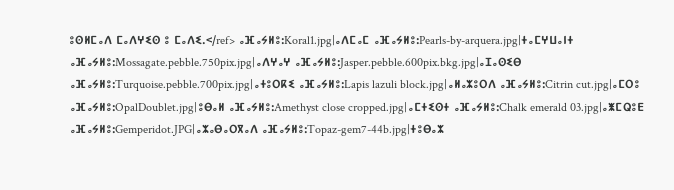ⵓⵙⵍⵎⴰⴷ ⵎⴰⴷⵖⵉⵙ ⵓ ⵎⴰⴷⵉ.</ref> ⴰⴼⴰⵢⵍⵓ:Koral1.jpg|ⴰⴷⵎⴰⵎ ⴰⴼⴰⵢⵍⵓ:Pearls-by-arquera.jpg|ⵜⴰⵎⵖⵡⴰⵏⵜ ⴰⴼⴰⵢⵍⵓ:Mossagate.pebble.750pix.jpg|ⴰⴷⵖⴰⵖ ⴰⴼⴰⵢⵍⵓ:Jasper.pebble.600pix.bkg.jpg|ⴰⵊⴰⵙⵉⴱ ⴰⴼⴰⵢⵍⵓ:Turquoise.pebble.700pix.jpg|ⴰⵜⵓⵔⴽⵉ ⴰⴼⴰⵢⵍⵓ:Lapis lazuli block.jpg|ⴰⵍⴰⵣⵓⵔⴷ ⴰⴼⴰⵢⵍⵓ:Citrin cut.jpg|ⴰⵎⵔⵓ ⴰⴼⴰⵢⵍⵓ:OpalDoublet.jpg|ⵓⴱⴰⵍ ⴰⴼⴰⵢⵍⵓ:Amethyst close cropped.jpg|ⴰⵎⵜⵉⵙⵜ ⴰⴼⴰⵢⵍⵓ:Chalk emerald 03.jpg|ⴰⵥⵎⵕⵓⴹ ⴰⴼⴰⵢⵍⵓ:Gemperidot.JPG|ⴰⵣⴰⴱⴰⵔⴳⴰⴷ ⴰⴼⴰⵢⵍⵓ:Topaz-gem7-44b.jpg|ⵜⵓⴱⴰⵣ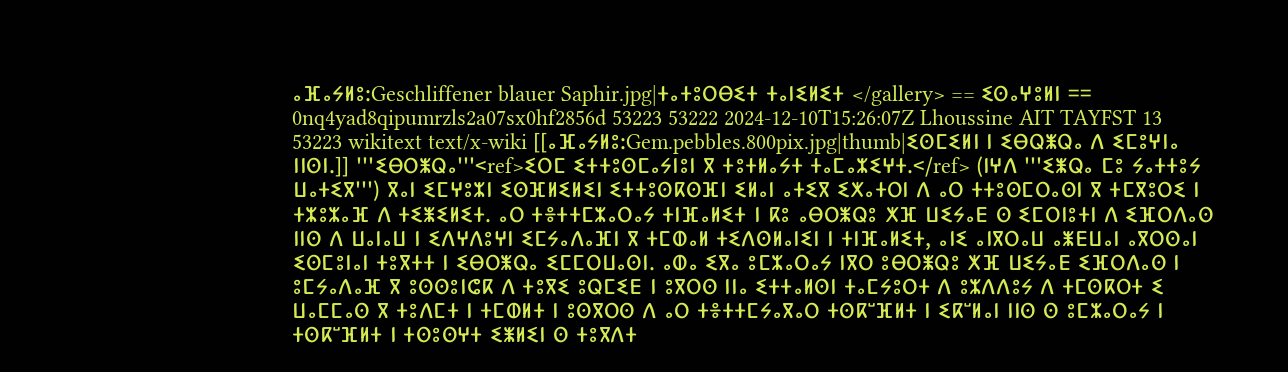ⴰⴼⴰⵢⵍⵓ:Geschliffener blauer Saphir.jpg|ⵜⴰⵜⵓⵔⴱⵉⵜ ⵜⴰⵏⵉⵍⵉⵜ </gallery> == ⵉⵙⴰⵖⵓⵍⵏ == 0nq4yad8qipumrzls2a07sx0hf2856d 53223 53222 2024-12-10T15:26:07Z Lhoussine AIT TAYFST 13 53223 wikitext text/x-wiki [[ⴰⴼⴰⵢⵍⵓ:Gem.pebbles.800pix.jpg|thumb|ⵉⵙⵎⵉⵍⵏ ⵏ ⵉⴱⵕⵥⵕⴰ ⴷ ⵉⵎⵓⵖⵏⴰ ⵏⵏⵙⵏ.]] '''ⵉⴱⵔⵥⵕⴰ'''<ref>ⵉⵔⵎ ⵉⵜⵜⵓⵙⵎⴰⵢⵏⵓⵏ ⴳ ⵜⵓⵜⵍⴰⵢⵜ ⵜⴰⵎⴰⵣⵉⵖⵜ.</ref> (ⵏⵖⴷ '''ⵉⵥⵕⴰ ⵎⵓ ⵢⴰⵜⵜⵓⵢ ⵡⴰⵜⵉⴳ''') ⴳⴰⵏ ⵉⵎⵖⵓⵣⵏ ⵉⵙⴼⵍⵉⵍⵉⵏ ⵉⵜⵜⵓⵙⴽⵙⴼⵏ ⵉⵍⴰⵏ ⴰⵜⵉⴳ ⵉⵅⴰⵜⵔⵏ ⴷ ⴰⵔ ⵜⵜⵓⵙⵎⵔⴰⵙⵏ ⴳ ⵜⵎⴳⵓⵔⵉ ⵏ ⵜⵣⵓⵣⴰⴼ ⴷ ⵜⵉⵥⵉⵍⵉⵜ. ⴰⵔ ⵜⴻⵜⵜⵎⵣⴰⵔⴰⵢ ⵜⵏⴼⴰⵍⵉⵜ ⵏ ⴽⵓ ⴰⴱⵔⵥⵕⵓ ⵅⴼ ⵡⵉⵢⴰⴹ ⵙ ⵉⵎⵔⵏⵓⵜⵏ ⴷ ⵉⴼⵔⴷⴰⵙ ⵏⵏⵙ ⴷ ⵡⴰⵏⴰⵡ ⵏ ⵉⴷⵖⴷⵓⵖⵏ ⵉⵎⵢⴰⴷⴰⴼⵏ ⴳ ⵜⵎⵀⴰⵍ ⵜⵉⴷⵙⵍⴰⵏⵉⵏ ⵏ ⵜⵏⴼⴰⵍⵉⵜ, ⴰⵏⵉ ⴰⵏⴳⵔⴰⵡ ⴰⵥⴹⵡⴰⵏ ⴰⴳⵔⵙⴰⵏ ⵉⵙⵎⵓⵏⴰⵏ ⵜⵓⴳⵜⵜ ⵏ ⵉⴱⵔⵥⵕⴰ ⵉⵎⵎⵔⵡⴰⵙⵏ. ⴰⵀⴰ ⵉⴳⴰ ⵓⵎⵣⴰⵔⴰⵢ ⵏⴳⵔ ⵓⴱⵔⵥⵕⵓ ⵅⴼ ⵡⵉⵢⴰⴹ ⵉⴼⵔⴷⴰⵙ ⵏ ⵓⵎⵢⴰⴷⴰⴼ ⴳ ⵓⵙⵙⵓⵏⵛⴽ ⴷ ⵜⵓⴳⵉ ⵓⵕⵎⵉⴹ ⵏ ⵓⴳⵔⵙ ⵏⵏⴰ ⵉⵜⵜⴰⵍⵙⵏ ⵜⴰⵎⵢⵓⵔⵜ ⴷ ⵓⵣⴷⴷⵓⵢ ⴷ ⵜⵎⵙⴽⵔⵜ ⵉ ⵡⴰⵎⵎⴰⵙ ⴳ ⵜⵓⴷⵎⵜ ⵏ ⵜⵎⵀⵍⵜ ⵏ ⵓⵙⴳⵔⵙ ⴷ ⴰⵔ ⵜⴻⵜⵜⵎⵢⴰⴳⴰⵔ ⵜⵙⴽⵯⴼⵍⵜ ⵏ ⵉⴽⵯⵍⴰⵏ ⵏⵏⵙ ⵙ ⵓⵎⵣⴰⵔⴰⵢ ⵏ ⵜⵙⴽⵯⴼⵍⵜ ⵏ ⵜⵙⵓⵙⵖⵜ ⵉⵥⵍⵉⵏ ⵙ ⵜⵓⴳⴷⵜ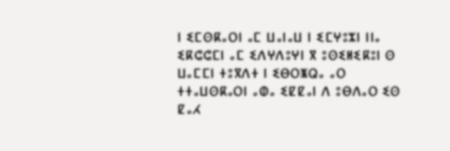ⵏ ⵉⵎⵙⴽⴰⵔⵏ ⴰⵎ ⵡⴰⵏⴰⵡ ⵏ ⵉⵎⵖⵓⵣⵏ ⵏⵏⴰ ⵉⴽⵛⵛⵎⵏ ⴰⵎ ⵉⴷⵖⴷⵓⵖⵏ ⴳ ⵓⵙⵉⵍⵉⴽⵓⵏ ⵙ ⵡⴰⵎⵎⵏ ⵜⵓⴳⴷⵜ ⵏ ⵉⴱⵔⵥⵕⴰ ⴰⵔ ⵜⵜⴰⵡⵙⴽⴰⵔⵏ ⴰⵀⴰ ⵉⵇⵇⴰⵏ ⴷ ⵓⴱⴷⴰⵔ ⵉⵙ ⵇⴰⵃ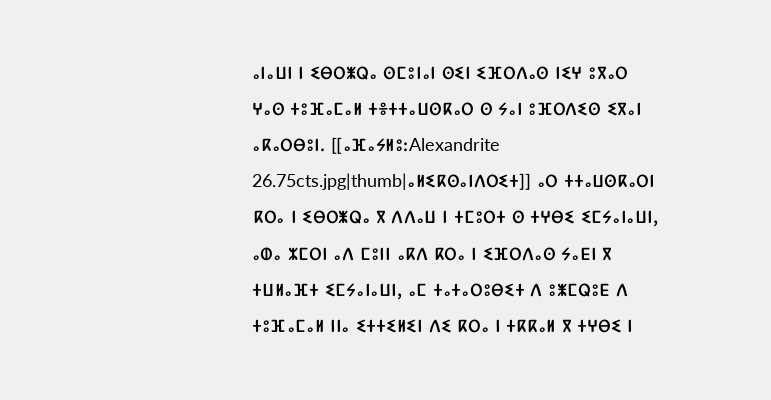ⴰⵏⴰⵡⵏ ⵏ ⵉⴱⵔⵥⵕⴰ ⵙⵎⵓⵏⴰⵏ ⵙⵉⵏ ⵉⴼⵔⴷⴰⵙ ⵏⵉⵖ ⵓⴳⴰⵔ ⵖⴰⵙ ⵜⵓⴼⴰⵎⴰⵍ ⵜⴻⵜⵜⴰⵡⵙⴽⴰⵔ ⵙ ⵢⴰⵏ ⵓⴼⵔⴷⵉⵙ ⵉⴳⴰⵏ ⴰⴽⴰⵔⴱⵓⵏ. [[ⴰⴼⴰⵢⵍⵓ:Alexandrite 26.75cts.jpg|thumb|ⴰⵍⵉⴽⵙⴰⵏⴷⵔⵉⵜ]] ⴰⵔ ⵜⵜⴰⵡⵙⴽⴰⵔⵏ ⴽⵔⴰ ⵏ ⵉⴱⵔⵥⵕⴰ ⴳ ⴷⴷⴰⵡ ⵏ ⵜⵎⵓⵔⵜ ⵙ ⵜⵖⴱⵉ ⵉⵎⵢⴰⵏⴰⵡⵏ, ⴰⵀⴰ ⵣⵎⵔⵏ ⴰⴷ ⵎⵓⵏⵏ ⴰⴽⴷ ⴽⵔⴰ ⵏ ⵉⴼⵔⴷⴰⵙ ⵢⴰⴹⵏ ⴳ ⵜⵡⵍⴰⴼⵜ ⵉⵎⵢⴰⵏⴰⵡⵏ, ⴰⵎ ⵜⴰⵜⴰⵔⵓⴱⵉⵜ ⴷ ⵓⵥⵎⵕⵓⴹ ⴷ ⵜⵓⴼⴰⵎⴰⵍ ⵏⵏⴰ ⵉⵜⵜⵉⵍⵉⵏ ⴷⵉ ⴽⵔⴰ ⵏ ⵜⴽⴽⴰⵍ ⴳ ⵜⵖⴱⵉ ⵏ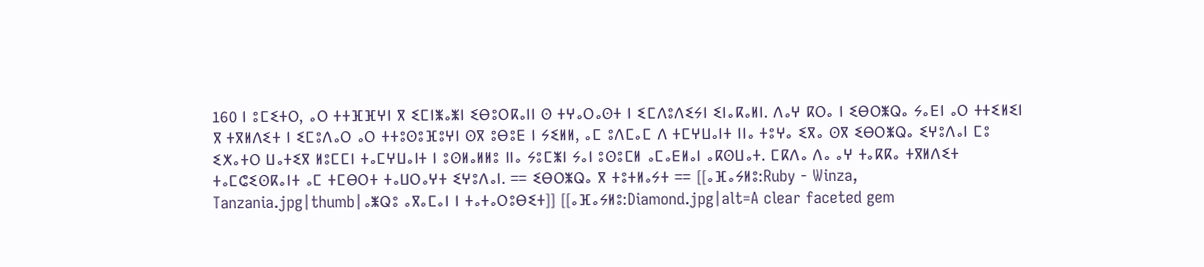160 ⵏ ⵓⵎⵉⵜⵔ, ⴰⵔ ⵜⵜⴼⴼⵖⵏ ⴳ ⵉⵎⵏⵥⴰⵥⵏ ⵉⴱⵓⵔⴽⴰⵏⵏ ⵙ ⵜⵖⴰⵔⴰⵙⵜ ⵏ ⵉⵎⴷⵓⴷⵉⵢⵏ ⵉⵏⴰⴽⴰⵍⵏ. ⴷⴰⵖ ⴽⵔⴰ ⵏ ⵉⴱⵔⵥⵕⴰ ⵢⴰⴹⵏ ⴰⵔ ⵜⵜⵉⵍⵉⵏ ⴳ ⵜⴳⵍⴷⵉⵜ ⵏ ⵉⵎⵓⴷⴰⵔ ⴰⵔ ⵜⵜⵓⵙⵓⴼⵓⵖⵏ ⵙⴳ ⵓⴱⵓⴹ ⵏ ⵢⵉⵍⵍ, ⴰⵎ ⵓⴷⵎⴰⵎ ⴷ ⵜⵎⵖⵡⴰⵏⵜ ⵏⵏⴰ ⵜⵓⵖⴰ ⵉⴳⴰ ⵙⴳ ⵉⴱⵔⵥⵕⴰ ⵉⵖⵓⴷⴰⵏ ⵎⵓ ⵉⵅⴰⵜⵔ ⵡⴰⵜⵉⴳ ⵍⵓⵎⵎⵏ ⵜⴰⵎⵖⵡⴰⵏⵜ ⵏ ⵓⵙⵍⴰⵍⵍⵓ ⵏⵏⴰ ⵢⵓⵎⵥⵏ ⵢⴰⵏ ⵓⵙⵓⵎⵍ ⴰⵎⴰⴹⵍⴰⵏ ⴰⴽⵙⵡⴰⵜ. ⵎⴽⴷⴰ ⴷⴰ ⴰⵖ ⵜⴰⴽⴽⴰ ⵜⴳⵍⴷⵉⵜ ⵜⴰⵎⵛⵉⵙⴽⴰⵏⵜ ⴰⵎ ⵜⵎⴱⵔⵜ ⵜⴰⵡⵔⴰⵖⵜ ⵉⵖⵓⴷⴰⵏ. == ⵉⴱⵔⵥⵕⴰ ⴳ ⵜⵓⵜⵍⴰⵢⵜ == [[ⴰⴼⴰⵢⵍⵓ:Ruby - Winza, Tanzania.jpg|thumb|ⴰⵥⵕⵓ ⴰⴳⴰⵎⴰⵏ ⵏ ⵜⴰⵜⴰⵔⵓⴱⵉⵜ]] [[ⴰⴼⴰⵢⵍⵓ:Diamond.jpg|alt=A clear faceted gem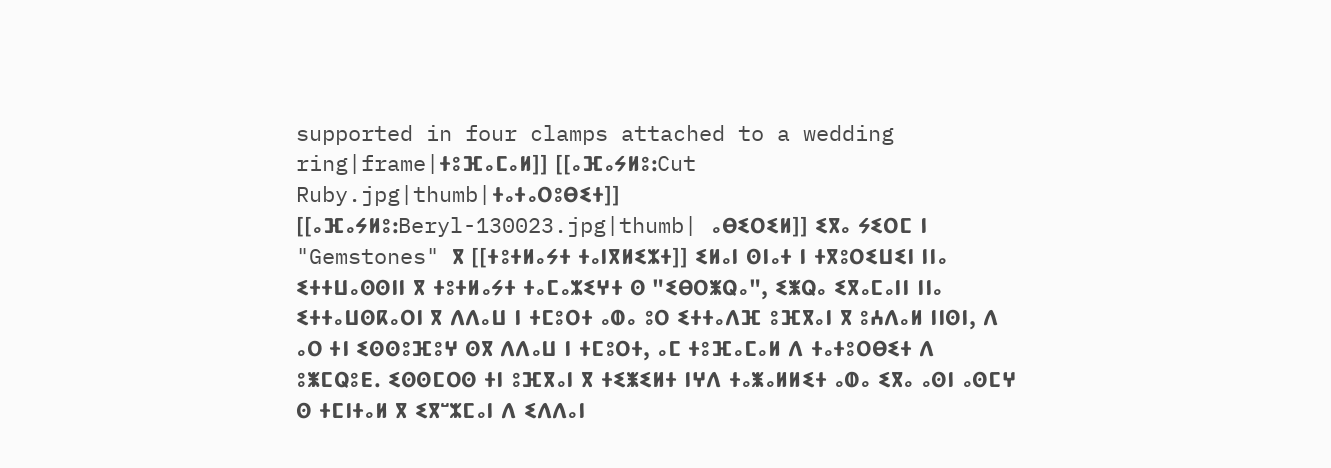supported in four clamps attached to a wedding ring|frame|ⵜⵓⴼⴰⵎⴰⵍ]] [[ⴰⴼⴰⵢⵍⵓ:Cut Ruby.jpg|thumb|ⵜⴰⵜⴰⵔⵓⴱⵉⵜ]] [[ⴰⴼⴰⵢⵍⵓ:Beryl-130023.jpg|thumb| ⴰⴱⵉⵔⵉⵍ]] ⵉⴳⴰ ⵢⵉⵔⵎ ⵏ "Gemstones" ⴳ [[ⵜⵓⵜⵍⴰⵢⵜ ⵜⴰⵏⴳⵍⵉⵣⵜ]] ⵉⵍⴰⵏ ⵙⵏⴰⵜ ⵏ ⵜⴳⵓⵔⵉⵡⵉⵏ ⵏⵏⴰ ⵉⵜⵜⵡⴰⵙⵙⵏⵏ ⴳ ⵜⵓⵜⵍⴰⵢⵜ ⵜⴰⵎⴰⵣⵉⵖⵜ ⵙ "ⵉⴱⵔⵥⵕⴰ", ⵉⵥⵕⴰ ⵉⴳⴰⵎⴰⵏⵏ ⵏⵏⴰ ⵉⵜⵜⴰⵡⵙⴽⴰⵔⵏ ⴳ ⴷⴷⴰⵡ ⵏ ⵜⵎⵓⵔⵜ ⴰⵀⴰ ⵓⵔ ⵉⵜⵜⴰⴷⴼ ⵓⴼⴳⴰⵏ ⴳ ⵓⵄⴷⴰⵍ ⵏⵏⵙⵏ, ⴷ ⴰⵔ ⵜⵏ ⵉⵙⵙⵓⴼⵓⵖ ⵙⴳ ⴷⴷⴰⵡ ⵏ ⵜⵎⵓⵔⵜ, ⴰⵎ ⵜⵓⴼⴰⵎⴰⵍ ⴷ ⵜⴰⵜⵓⵔⴱⵉⵜ ⴷ ⵓⵥⵎⵕⵓⴹ. ⵉⵙⵙⵎⵔⵙ ⵜⵏ ⵓⴼⴳⴰⵏ ⴳ ⵜⵉⵥⵉⵍⵜ ⵏⵖⴷ ⵜⴰⵥⴰⵍⵍⵉⵜ ⴰⵀⴰ ⵉⴳⴰ ⴰⵙⵏ ⴰⵙⵎⵖ ⵙ ⵜⵎⵏⵜⴰⵍ ⴳ ⵉⴳⵯⵣⵎⴰⵏ ⴷ ⵉⴷⴷⴰⵏ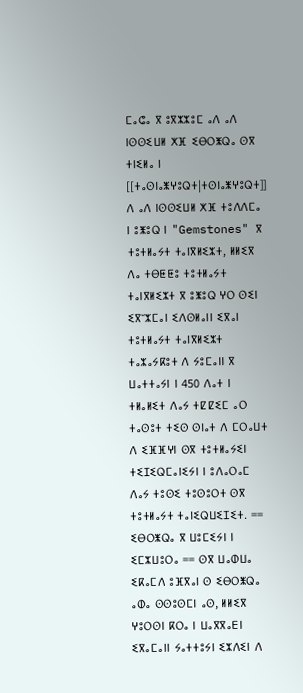ⵎⴰⵛⴰ ⴳ ⵓⴳⵣⵣⵓⵎ ⴰⴷ ⴰⴷ ⵏⵙⵙⵉⵡⵍ ⵅⴼ ⵉⴱⵔⵥⵕⴰ ⵙⴳ ⵜⵏⵉⵍⴰ ⵏ [[ⵜⴰⵙⵏⴰⵥⵖⵓⵕⵜ|ⵜⵙⵏⴰⵥⵖⵓⵕⵜ]] ⴷ ⴰⴷ ⵏⵙⵙⵉⵡⵍ ⵅⴼ ⵜⵓⴷⴷⵎⴰ ⵏ ⵓⵥⵓⵕ ⵏ "Gemstones" ⴳ ⵜⵓⵜⵍⴰⵢⵜ ⵜⴰⵏⴳⵍⵉⵣⵜ, ⵍⵍⵉⴳ ⴷⴰ ⵜⴱⵟⵟⵓ ⵜⵓⵜⵍⴰⵢⵜ ⵜⴰⵏⴳⵍⵉⵣⵜ ⴳ ⵓⵥⵓⵕ ⵖⵔ ⵙⵉⵏ ⵉⴳⵯⵣⵎⴰⵏ ⵉⴷⵙⵍⴰⵏⵏ ⵉⴳⴰⵏ ⵜⵓⵜⵍⴰⵢⵜ ⵜⴰⵏⴳⵍⵉⵣⵜ ⵜⴰⵣⴰⵢⴽⵓⵜ ⴷ ⵢⵓⵎⴰⵏⵏ ⴳ ⵡⴰⵜⵜⴰⵢⵏ ⵏ 450 ⴷⴰⵜ ⵏ ⵜⵍⴰⵍⵉⵜ ⴷⴰⵢ ⵜⵇⵇⵉⵎ ⴰⵔ ⵜⴰⵙⵓⵜ ⵜⵉⵙ ⵙⵏⴰⵜ ⴷ ⵎⵔⴰⵡⵜ ⴷ ⵉⴼⴼⵖⵏ ⵙⴳ ⵜⵓⵜⵍⴰⵢⵉⵏ ⵜⵉⵊⵉⵕⵎⴰⵏⵉⵢⵏ ⵏ ⵓⴷⴰⵔⴰⵎ ⴷⴰⵢ ⵜⵓⵙⵉ ⵜⵓⵙⵓⵔⵜ ⵙⴳ ⵜⵓⵜⵍⴰⵢⵜ ⵜⴰⵏⵉⵕⵡⵉⵊⵉⵜ. == ⵉⴱⵔⵥⵕⴰ ⴳ ⵡⵓⵎⵉⵢⵏ ⵏ ⵉⵎⵣⵡⵓⵔⴰ == ⵙⴳ ⵡⴰⵀⵡⴰ ⵉⴽⴰⵎⴷ ⵓⴼⴳⴰⵏ ⵙ ⵉⴱⵔⵥⵕⴰ ⴰⵀⴰ ⵙⵙⵓⵙⵎⵏ ⴰⵙ, ⵍⵍⵉⴳ ⵖⵓⵔⵙⵏ ⴽⵔⴰ ⵏ ⵡⴰⴳⴳⴰⴹⵏ ⵉⴳⴰⵎⴰⵏⵏ ⵢⴰⵜⵜⵓⵢⵏ ⵉⵣⴷⵉⵏ ⴷ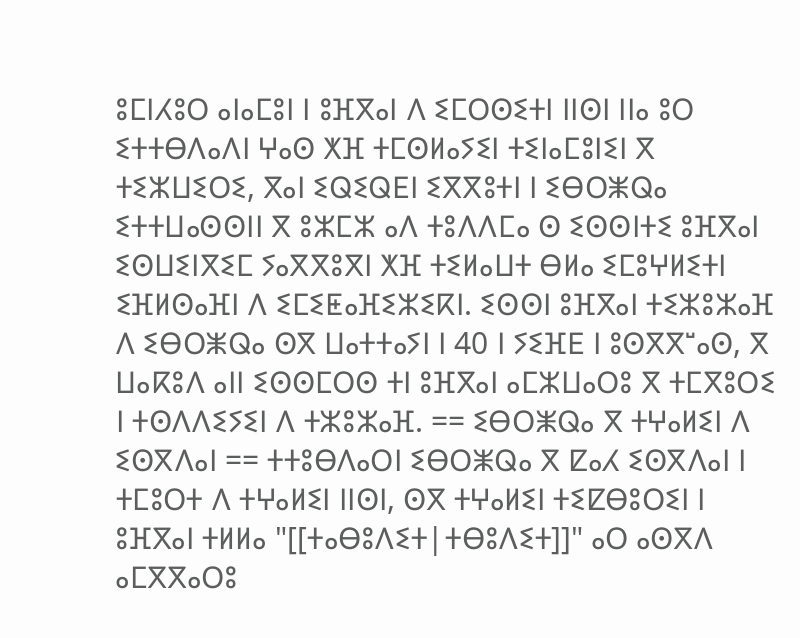ⵓⵎⵏⵃⵓⵔ ⴰⵏⴰⵎⵓⵏ ⵏ ⵓⴼⴳⴰⵏ ⴷ ⵉⵎⵔⵙⵉⵜⵏ ⵏⵏⵙⵏ ⵏⵏⴰ ⵓⵔ ⵉⵜⵜⴱⴷⴰⴷⵏ ⵖⴰⵙ ⵅⴼ ⵜⵎⵙⵍⴰⵢⵉⵏ ⵜⵉⵏⴰⵎⵓⵏⵉⵏ ⴳ ⵜⵉⵣⵡⵉⵔⵉ, ⴳⴰⵏ ⵉⵕⵉⵕⴹⵏ ⵉⴳⴳⵓⵜⵏ ⵏ ⵉⴱⵔⵥⵕⴰ ⵉⵜⵜⵡⴰⵙⵙⵏⵏ ⴳ ⵓⵣⵎⵣ ⴰⴷ ⵜⵓⴷⴷⵎⴰ ⵙ ⵉⵙⵙⵏⵜⵉ ⵓⴼⴳⴰⵏ ⵉⵙⵡⵉⵏⴳⵉⵎ ⵢⴰⴳⴳⵓⴳⵏ ⵅⴼ ⵜⵉⵍⴰⵡⵜ ⴱⵍⴰ ⵉⵎⵓⵖⵍⵉⵜⵏ ⵉⴼⵍⵙⴰⴼⵏ ⴷ ⵉⵎⵉⵟⴰⴼⵉⵣⵉⴽⵏ. ⵉⵙⵙⵏ ⵓⴼⴳⴰⵏ ⵜⵉⵣⵓⵣⴰⴼ ⴷ ⵉⴱⵔⵥⵕⴰ ⵙⴳ ⵡⴰⵜⵜⴰⵢⵏ ⵏ 40 ⵏ ⵢⵉⴼⴹ ⵏ ⵓⵙⴳⴳⵯⴰⵙ, ⴳ ⵡⴰⴽⵓⴷ ⴰⵏⵏ ⵉⵙⵙⵎⵔⵙ ⵜⵏ ⵓⴼⴳⴰⵏ ⴰⵎⵣⵡⴰⵔⵓ ⴳ ⵜⵎⴳⵓⵔⵉ ⵏ ⵜⵙⴷⴷⵉⵢⵉⵏ ⴷ ⵜⵣⵓⵣⴰⴼ. == ⵉⴱⵔⵥⵕⴰ ⴳ ⵜⵖⴰⵍⵉⵏ ⴷ ⵉⵙⴳⴷⴰⵏ == ⵜⵜⵓⴱⴷⴰⵔⵏ ⵉⴱⵔⵥⵕⴰ ⴳ ⵇⴰⵃ ⵉⵙⴳⴷⴰⵏ ⵏ ⵜⵎⵓⵔⵜ ⴷ ⵜⵖⴰⵍⵉⵏ ⵏⵏⵙⵏ, ⵙⴳ ⵜⵖⴰⵍⵉⵏ ⵜⵉⵇⴱⵓⵔⵉⵏ ⵏ ⵓⴼⴳⴰⵏ ⵜⵍⵍⴰ "[[ⵜⴰⴱⵓⴷⵉⵜ|ⵜⴱⵓⴷⵉⵜ]]" ⴰⵔ ⴰⵙⴳⴷ ⴰⵎⴳⴳⴰⵔⵓ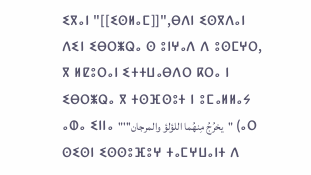ⵉⴳⴰⵏ "[[ⵉⵙⵍⴰⵎ]]",ⴱⴷⵏ ⵉⵙⴳⴷⴰⵏ ⴷⵉⵏ ⵉⴱⵔⵥⵕⴰ ⵙ ⵓⵏⵖⴰⴷ ⴷ ⵓⵙⵎⵖⵔ, ⴳ ⵍⵇⵓⵔⴰⵏ ⵉⵜⵜⵡⴰⴱⴷⵔ ⴽⵔⴰ ⵏ ⵉⴱⵔⵥⵕⴰ ⴳ ⵜⵙⴼⵙⵓⵜ ⵏ ⵓⵎⴰⵍⵍⴰⵢ ⴰⵀⴰ ⵉⵏⵏⴰ "'''يخرُجُ مِنهُما اللؤلؤ والمرجان" (ⴰⵔ ⵙⵉⵙⵏ ⵉⵙⵙⵓⴼⵓⵖ ⵜⴰⵎⵖⵡⴰⵏⵜ ⴷ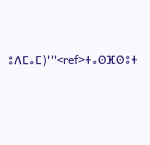ⵓⴷⵎⴰⵎ)'''<ref>ⵜⴰⵙⴼⵙⵓⵜ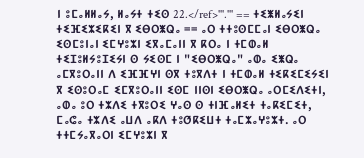ⵏ ⵓⵎⴰⵍⵍⴰⵢ, ⵍⴰⵢⵜ ⵜⵉⵙ 22.</ref>'''.''' == ⵜⵉⵥⵍⴰⵢⵉⵏ ⵜⵉⴼⵉⵣⵉⴽⵉⵏ ⴳ ⵉⴱⵔⵥⵕⴰ == ⴰⵔ ⵜⵜⵓⵙⵎⵎⴰⵏ ⵉⴱⵔⵥⵕⴰ ⵉⵙⵎⵓⵏⴰⵏ ⵉⵎⵖⵓⵣⵏ ⵉⴳⴰⵎⴰⵏⵏ ⴳ ⴽⵔⴰ ⵏ ⵜⵎⵀⴰⵍ ⵜⵉⵊⵓⵍⵢⵓⵊⵉⵢⵏ ⵙ ⵢⵉⵙⵎ ⵏ "ⵉⴱⵔⵥⵕⴰ" ⴰⵀⴰ ⵉⵥⵕⴰ ⴰⵎⴳⵓⵔⴰⵏⵏ ⴷ ⵉⴼⴼⵖⵏ ⵙⴳ ⵜⵓⴳⴷⵜ ⵏ ⵜⵎⵀⴰⵍ ⵜⵉⴽⵉⵎⵉⵢⵉⵏ ⴳ ⵉⵙⵓⵔⴰⵎ ⵉⵎⴳⵓⵔⴰⵏⵏ ⵉⵙⵎ ⵏⵏⵙⵏ ⵉⴱⵔⵥⵕⴰ ⴰⵔⵎⵉⴷⵉⵜⵏ, ⴰⵀⴰ ⵓⵔ ⵜⵣⴷⵉ ⵜⴳⵓⵔⵉ ⵖⴰⵙ ⵙ ⵜⵏⴼⴰⵍⵉⵜ ⵜⴰⴽⵉⵎⵉⵜ, ⵎⴰⵛⴰ ⵜⵣⴷⵉ ⴰⵡⴷ ⴰⴽⴷ ⵜⵓⵚⴽⵉⵡⵜ ⵜⴰⵎⵣⴰⵖⵓⵣⵜ. ⴰⵔ ⵜⵜⵎⵢⴰⴳⴰⵔⵏ ⵉⵎⵖⵓⵣⵏ ⴳ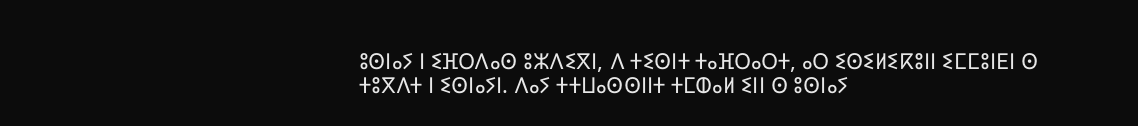ⵓⵙⵏⴰⵢ ⵏ ⵉⴼⵔⴷⴰⵙ ⵓⵣⴷⵉⴳⵏ, ⴷ ⵜⵉⵙⵏⵜ ⵜⴰⴼⵔⴰⵔⵜ, ⴰⵔ ⵉⵙⵉⵍⵉⴽⵓⵏⵏ ⵉⵎⵎⵓⵏⴹⵏ ⵙ ⵜⵓⴳⴷⵜ ⵏ ⵉⵙⵏⴰⵢⵏ. ⴷⴰⵢ ⵜⵜⵡⴰⵙⵙⵏⵏⵜ ⵜⵎⵀⴰⵍ ⵉⵏⵏ ⵙ ⵓⵙⵏⴰⵢ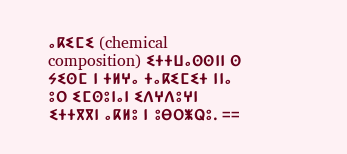ⴰⴽⵉⵎⵉ (chemical composition) ⵉⵜⵜⵡⴰⵙⵙⵏⵏ ⵙ ⵢⵉⵙⵎ ⵏ ⵜⵍⵖⴰ ⵜⴰⴽⵉⵎⵉⵜ ⵏⵏⴰ ⵓⵔ ⵉⵎⵙⵓⵏⴰⵏ ⵉⴷⵖⴷⵓⵖⵏ ⵉⵜⵜⴳⴳⵏ ⴰⴽⵍⵓ ⵏ ⵓⴱⵔⵥⵕⵓ. ==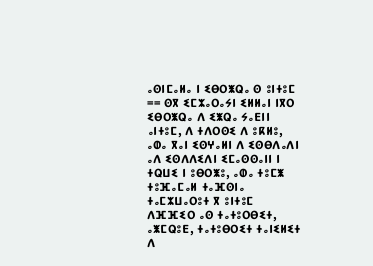ⴰⵙⵏⵎⴰⵍⴰ ⵏ ⵉⴱⵔⵥⵕⴰ ⵙ ⵓⵏⵜⵓⵎ == ⵙⴳ ⵉⵎⵣⴰⵔⴰⵢⵏ ⵉⵍⵍⴰⵏ ⵏⴳⵔ ⵉⴱⵔⵥⵕⴰ ⴷ ⵉⵥⵕⴰ ⵢⴰⴹⵏⵏ ⴰⵏⵜⵓⵎ, ⴷ ⵜⴷⵔⵙⵉ ⴷ ⵓⴽⵍⵓ, ⴰⵀⴰ ⴳⴰⵏ ⵉⵙⵖⴰⵍⵏ ⴷ ⵉⵙⴱⴷⴰⴷⵏ ⴰⴷ ⵉⵙⴷⴷⵉⴷⵏ ⵉⵎⴰⵙⵙⴰⵏⵏ ⵏ ⵜⵕⵡⵉ ⵏ ⵓⴱⵔⵥⵓ, ⴰⵀⴰ ⵜⵓⵎⵥ ⵜⵓⴼⴰⵎⴰⵍ ⵜⴰⴼⵙⵏⴰ ⵜⴰⵎⵣⵡⴰⵔⵓⵜ ⴳ ⵓⵏⵜⵓⵎ ⴷⴼⴼⵉⵔ ⴰⵙ ⵜⴰⵜⵓⵔⴱⵉⵜ, ⴰⵥⵎⵕⵓⴹ, ⵜⴰⵜⵓⴱⵔⵉⵜ ⵜⴰⵏⵉⵍⵉⵜ ⴷ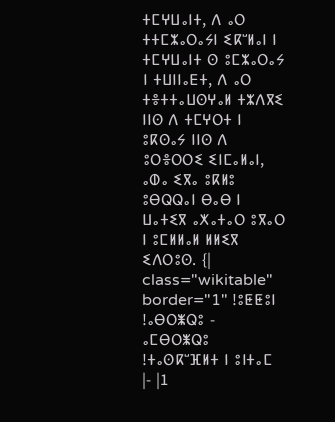ⵜⵎⵖⵡⴰⵏⵜ, ⴷ ⴰⵔ ⵜⵜⵎⵣⴰⵔⴰⵢⵏ ⵉⴽⵯⵍⴰⵏ ⵏ ⵜⵎⵖⵡⴰⵏⵜ ⵙ ⵓⵎⵣⴰⵔⴰⵢ ⵏ ⵜⵡⵏⵏⴰⴹⵜ, ⴷ ⴰⵔ ⵜⴻⵜⵜⴰⵡⵙⵖⴰⵍ ⵜⵣⴷⴳⵉ ⵏⵏⵙ ⴷ ⵜⵎⵖⵔⵜ ⵏ ⵓⴽⵙⴰⵢ ⵏⵏⵙ ⴷ ⵓⵔⴻⵔⵔⵉ ⵉⵏⵎⴰⵍⴰⵏ, ⴰⵀⴰ ⵉⴳⴰ ⵓⴽⵍⵓ ⵓⴱⵕⵕⴰⵏ ⴱⴰⴱ ⵏ ⵡⴰⵜⵉⴳ ⴰⵅⴰⵜⴰⵔ ⵓⴳⴰⵔ ⵏ ⵓⵎⵍⵍⴰⵍ ⵍⵍⵉⴳ ⵉⴷⵔⵓⵙ. {| class="wikitable" border="1" !ⵓⵟⵟⵓⵏ !ⴰⴱⵔⵥⵕⵓ - ⴰⵎⴱⵔⵥⵕⵓ !ⵜⴰⵙⴽⵯⴼⵍⵜ ⵏ ⵓⵏⵜⴰⵎ |- |1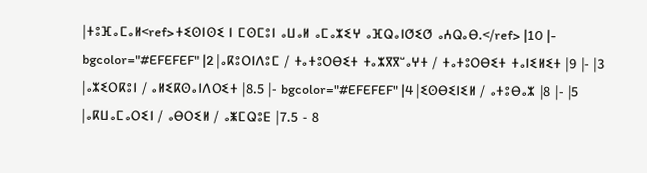|ⵜⵓⴼⴰⵎⴰⵍ<ref>ⵜⵉⵙⵏⵙⵉ ⵏ ⵎⵙⵎⵓⵏ ⴰⵡⴰⵍ ⴰⵎⴰⵣⵉⵖ ⴰⴼⵕⴰⵏⵚⵉⵚ ⴰⵄⵕⴰⴱ.</ref> |10 |- bgcolor="#EFEFEF" |2 |ⴰⴽⵓⵔⵏⴷⵓⵎ / ⵜⴰⵜⵓⵔⴱⵉⵜ ⵜⴰⵣⴳⴳⵯⴰⵖⵜ / ⵜⴰⵜⵓⵔⴱⵉⵜ ⵜⴰⵏⵉⵍⵉⵜ |9 |- |3 |ⴰⵣⵉⵔⴽⵓⵏ / ⴰⵍⵉⴽⵙⴰⵏⴷⵔⵉⵜ |8.5 |- bgcolor="#EFEFEF" |4 |ⵉⵙⴱⵉⵏⵉⵍ / ⴰⵜⵓⴱⴰⵣ |8 |- |5 |ⴰⴽⵡⴰⵎⴰⵔⵉⵏ / ⴰⴱⵔⵉⵍ / ⴰⵥⵎⵕⵓⴹ |7.5 - 8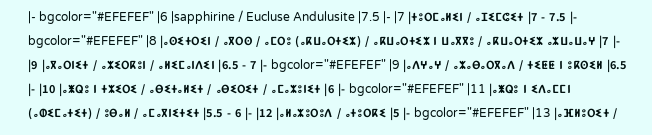|- bgcolor="#EFEFEF" |6 |sapphirine / Eucluse Andulusite |7.5 |- |7 |ⵜⵓⵔⵎⴰⵍⵉⵏ / ⴰⵊⵉⵎⵛⵉⵜ |7 - 7.5 |- bgcolor="#EFEFEF" |8 |ⴰⵙⵉⵜⵔⵉⵏ / ⴰⴳⵔⵙ / ⴰⵎⵔⵓ (ⴰⴽⵡⴰⵔⵜⵉⵣ) / ⴰⴽⵡⴰⵔⵜⵉⵣ ⵏ ⵡⴰⴳⴳⵓ / ⴰⴽⵡⴰⵔⵜⵉⵣ ⴰⵣⵡⴰⵡⴰⵖ |7 |- |9 |ⴰⴳⴰⵔⵏⵉⵜ / ⴰⵣⵉⵔⴽⵓⵏ / ⴰⵍⵉⵎⴰⵏⴷⵉⵏ |6.5 - 7 |- bgcolor="#EFEFEF" |9 |ⴰⴷⵖⴰⵖ / ⴰⵣⴰⴱⴰⵔⴳⴰⴷ / ⵜⵉⵟⵟ ⵏ ⵓⴽⵙⵉⵍ |6.5 |- |10 |ⴰⵥⵕⵓ ⵏ ⵜⵣⵉⵔⵉ / ⴰⴱⵉⵜⴰⵍⵉⵜ / ⴰⴱⵉⵔⵉⵜ / ⴰⵎⴰⵣⵓⵏⵉⵜ |6 |- bgcolor="#EFEFEF" |11 |ⴰⵥⵕⵓ ⵏ ⵉⴷⴰⵎⵎⵏ (ⴰⵀⵉⵎⴰⵜⵉⵜ) / ⵓⴱⴰⵍ / ⴰⵎⴰⴳⵏⵉⵜⵉⵜ |5.5 - 6 |- |12 |ⴰⵍⴰⵣⵓⵔⵓⴷ / ⴰⵜⵓⵔⴽⵉ |5 |- bgcolor="#EFEFEF" |13 |ⴰⴼⵍⵓⵔⵉⵜ /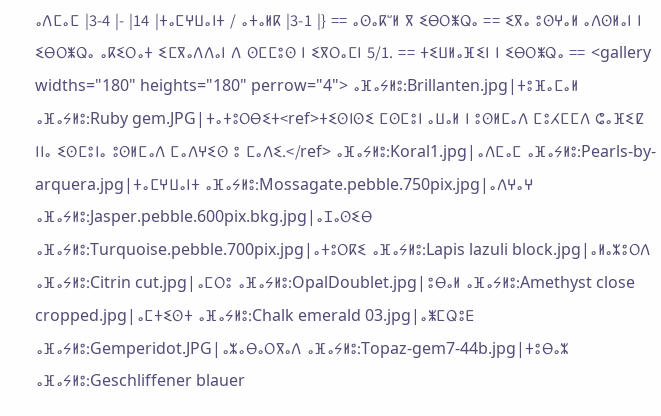ⴰⴷⵎⴰⵎ |3-4 |- |14 |ⵜⴰⵎⵖⵡⴰⵏⵜ / ⴰⵜⴰⵍⴽ |3-1 |} == ⴰⵙⴰⴽⵯⵍ ⴳ ⵉⴱⵔⵥⵕⴰ == ⵉⴳⴰ ⵓⵙⵖⴰⵍ ⴰⴷⵙⵍⴰⵏ ⵏ ⵉⴱⵔⵥⵕⴰ ⴰⴽⵉⵔⴰⵜ ⵉⵎⴳⴰⴷⴷⴰⵏ ⴷ ⵙⵎⵎⵓⵙ ⵏ ⵉⴳⵔⴰⵎⵏ 5/1. == ⵜⵉⵡⵍⴰⴼⵉⵏ ⵏ ⵉⴱⵔⵥⵕⴰ == <gallery widths="180" heights="180" perrow="4"> ⴰⴼⴰⵢⵍⵓ:Brillanten.jpg|ⵜⵓⴼⴰⵎⴰⵍ ⴰⴼⴰⵢⵍⵓ:Ruby gem.JPG|ⵜⴰⵜⵓⵔⴱⵉⵜ<ref>ⵜⵉⵙⵏⵙⵉ ⵎⵙⵎⵓⵏ ⴰⵡⴰⵍ ⵏ ⵓⵙⵍⵎⴰⴷ ⵎⵓⵃⵎⵎⴷ ⵛⴰⴼⵉⵇ ⵏⵏⴰ ⵉⵙⵎⵓⵏⴰ ⵓⵙⵍⵎⴰⴷ ⵎⴰⴷⵖⵉⵙ ⵓ ⵎⴰⴷⵉ.</ref> ⴰⴼⴰⵢⵍⵓ:Koral1.jpg|ⴰⴷⵎⴰⵎ ⴰⴼⴰⵢⵍⵓ:Pearls-by-arquera.jpg|ⵜⴰⵎⵖⵡⴰⵏⵜ ⴰⴼⴰⵢⵍⵓ:Mossagate.pebble.750pix.jpg|ⴰⴷⵖⴰⵖ ⴰⴼⴰⵢⵍⵓ:Jasper.pebble.600pix.bkg.jpg|ⴰⵊⴰⵙⵉⴱ ⴰⴼⴰⵢⵍⵓ:Turquoise.pebble.700pix.jpg|ⴰⵜⵓⵔⴽⵉ ⴰⴼⴰⵢⵍⵓ:Lapis lazuli block.jpg|ⴰⵍⴰⵣⵓⵔⴷ ⴰⴼⴰⵢⵍⵓ:Citrin cut.jpg|ⴰⵎⵔⵓ ⴰⴼⴰⵢⵍⵓ:OpalDoublet.jpg|ⵓⴱⴰⵍ ⴰⴼⴰⵢⵍⵓ:Amethyst close cropped.jpg|ⴰⵎⵜⵉⵙⵜ ⴰⴼⴰⵢⵍⵓ:Chalk emerald 03.jpg|ⴰⵥⵎⵕⵓⴹ ⴰⴼⴰⵢⵍⵓ:Gemperidot.JPG|ⴰⵣⴰⴱⴰⵔⴳⴰⴷ ⴰⴼⴰⵢⵍⵓ:Topaz-gem7-44b.jpg|ⵜⵓⴱⴰⵣ ⴰⴼⴰⵢⵍⵓ:Geschliffener blauer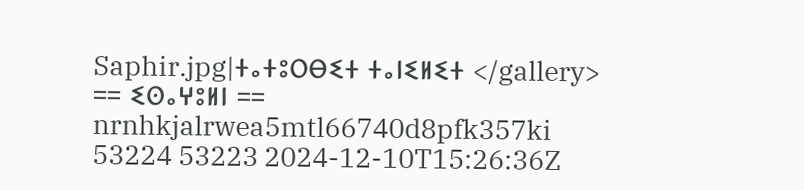Saphir.jpg|ⵜⴰⵜⵓⵔⴱⵉⵜ ⵜⴰⵏⵉⵍⵉⵜ </gallery> == ⵉⵙⴰⵖⵓⵍⵏ == nrnhkjalrwea5mtl66740d8pfk357ki 53224 53223 2024-12-10T15:26:36Z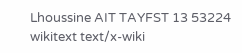Lhoussine AIT TAYFST 13 53224 wikitext text/x-wiki